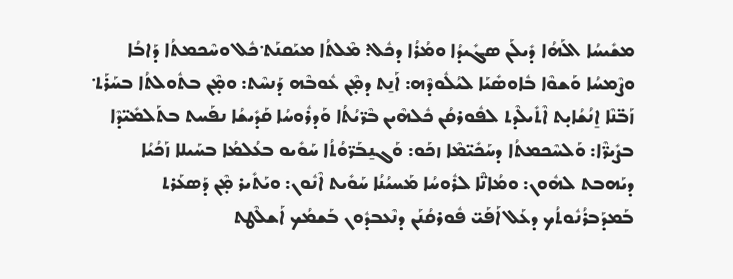ܡܫܺܝܚܳܐ ܐܠܰܗܳܐ ܕܺܝܠܰܢ ܣܓܺܝܕܳܐ ܘܡܳܪܳܐ ܕܟܽܠ: ܡܶܠܬܳܐ ܡܝܰܩܢܰܬ݀ ܟܽܠ ܘܚܶܟܡܬܳܐ ܕܰܐܒܳܐ ܘܨܶܡܚܳܐ ܘܰܫܘܶܐ ܒܽܐܘܣܺܝܰܐ ܠܝܳܠܽܘܕܶܗ: ܐܰܢ̱ܬ ܕܡ̣ܶܢ ܥܽܘܒܶܗ ܕܰܢܚܶܬ: ܘܡ̣ܶܢ ܒܬܽܘܠܬܳܐ ܒܚܰܪܰܬ݀ ܙܰܒ̈ܢܶܐ ܐ̱ܢܳܫܳܐܝ̣ܬ ܐܶܬܺܝܠܶܕܬ ܠܦܽܘܪܩܳܢ ܟܽܠܗܶܝܢ ܒܶܪ̈ܝܳܬܳܐ ܘܰܕܪܽܘܚܳܐ ܩܰܕܺܝܫܳܐ ܢܦܰܚܬ ܒܬܰܠܡܺܝ̈ܕܶܐ ܒܨܺܝܪ̈ܶܐ: ܘܰܠܚܶܟܡܬܳܐ ܕܚܰܟܺܝ̈ܡܶܐ ܙܟܰܘ: ܘܰܓܢ̱ܒܰܪ̈ܘܳܬܳܐ ܚܰܘܺܝܘ ܒܥܳܠܡܳܐ ܒܚܰܝܠܐ ܙܰܟܳܝܳܐ ܕܝܰܗܒܬ ܠܗܽܘܢ: ܘܡܳܐܢ̈ܶܐ ܠܪܽܘܚܳܐ ܡܰܚܝܳܢܳܐ ܚܰܘܺܝܬ ܐܶܢܽܘܢ: ܘܝܰܬܺܝܪ ܡ̣ܶܢ ܕܰܣܥܰܪܬ ܒܰܡܕܰܒܪܳܢܽܘܬܳܟ ܕܥܰܠ ܐܰܦܰܝ̈ ܦܽܘܪܩܳܢܰܢ ܕܢܶܥܒܕܽܘܢ ܒܰܫܡܳܟ ܐܰܫܠܶܛܬ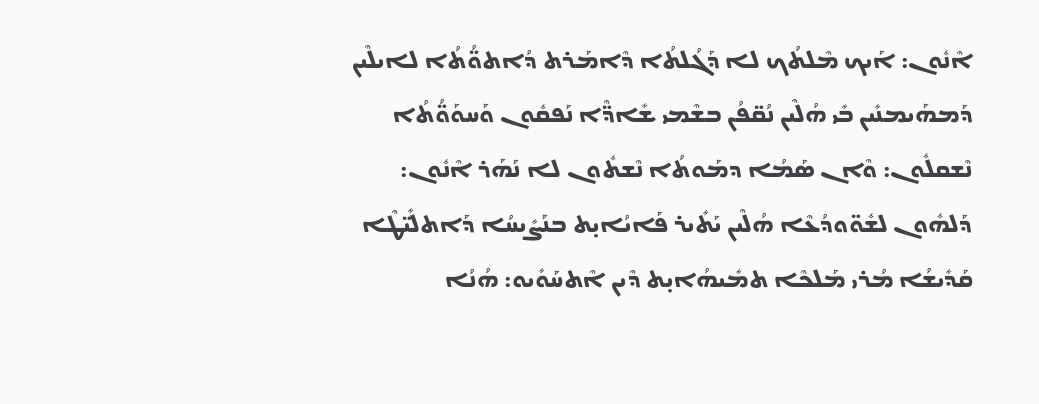ܐܶܢܽܘܢ: ܐܰܝܟ ܡܶܠܬܳܟ ܠܐ ܕܰܓܳܠܬܳܐ ܕܶܐܡܰܪܬ ܕܳܐܬܘ̈ܳܬܳܐ ܠܐܝܠܶܝܢ ܕܰܡܗܰܝܡܢܺܝܢ ܒܺܝ ܗܳܠܶܝܢ ܢܳܩ̈ܦܳܢ ܒܫܶܡܝ ܫܺܐܕ̈ܶܐ ܢܰܦܩܽܘܢ ܘܰܚܘܰܘ̈ܳܬܳܐ ܢܶܫܩܠܽܘܢ: ܘܶܐܢ ܣܰܡܳܐ ܕܡܰܘܬܳܐ ܢܶܫܬܽܘܢ ܠܐ ܢܰܗܰܪ ܐܶܢܽܘܢ: ܕܰܠܗܽܘܢ ܠܫܽܘ̈ܘܕܳܥܶܐ ܗܳܠܶܝܢ ܝܰܬܺܝܪ ܦܰܐܝܳܐܝ̣ܬ ܒܢܰܨܺܝܚܳܐ ܕܰܐܬܠܺܝ̈ܛܶܐ ܩܰܕܺܝܫܳܐ ܡܳܪܝ ܡܰܠܟܶܐ ܬܡܺܝܗܳܐܝ̣ܬ ܕܶܝܢ ܐܶܬܚܰܘܺܝܘ: ܗܳܢܳܐ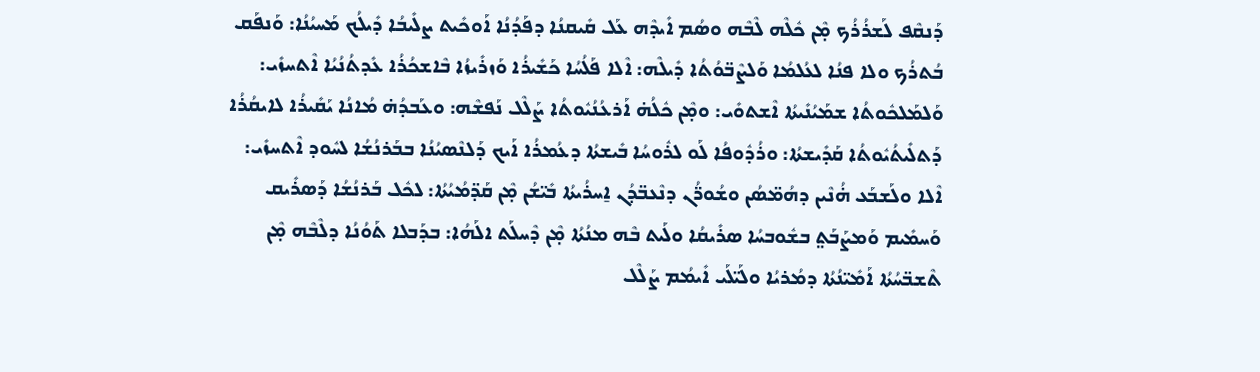ܕܰܢܩܶܦ ܠܰܫܪܳܪܳܟ ܡ̣ܶܢ ܟܽܠܶܗ ܠܶܒܶܗ ܘܣܳܡ ܐܺܝܕܶܗ ܥܰܠ ܩܺܝܩܢܳܐ ܕܦܰܕܳܢܳܐ ܐܰܘܟܺܝܬ ܨܠܺܝܒܳܐ ܕܺܝܠܳܟ ܡܰܚܝܳܢܳܐ: ܘܰܢܦܰܩ ܒܳܬܪܳܟ ܘܠܐ ܦܢܳܐ ܠܥܳܠܡܳܐ ܘܰܠܨܶܒ̈ܘܳܬܳܐ ܕܺܝܠܶܗ: ܐܶܠܐ ܦܰܠܳܚܳܐ ܟܰܫܺܝܪܳܐ ܘܰܙܪܺܝܙܳܐ ܒܶܐܫܟܳܪܳܐ ܥܺܕܬܳܢܳܝܳܐ ܐܶܬܚܙܺܝ: ܘܰܠܡܰܠܟܽܘܬܳܐ ܫܡܰܝܳܢܺܝܬܳܐ ܐܶܫܬܘܺܝ: ܘܡ̣ܶܢ ܟܽܠܳܗ̇ ܐܰܪܥܳܢܳܝܽܘܬܳܐ ܨܰܠܶܠ ܢܰܦܫܶܗ: ܘܥܰܒܕܳܗ̇ ܡܳܐܢܳܐ ܝܰܩܺܝܪܳܐ ܠܐܝܩܳܪܳܐ ܕܰܬܠܺܝܬܳܝܽܘܬܳܐ ܩܰܕܺܝܫܬܳܐ: ܘܪܳܕܽܘܦܳܐ ܠܰܘ ܠܪܽܘܚܳܐ ܒܺܝܫܬܳܐ ܕܥܳܡܪܳܐ ܐܰܝܟ ܕܰܠܢܶܣܝܳܢܳܐ ܒܒܰܪܢܳܫܳܐ ܠܚܽܘܕ ܐܶܬܚܙܺܝ: ܐܶܠܐ ܘܠܰܫܒܰܥ ܗ̇ܳܢܶܝܢ ܕܗܳܡ̈ܣܳܢ ܘܫܳܘܪ̈ܳܢ ܕܢܶܥܒ̈ܕܳܢ ܐ̱ܚܪܳܝܬܳܐ ܒܺܝ̈ܫܳܢ ܡ̣ܶܢ ܩܰܕ̈ܡܳܝܳܬܳܐ: ܠܟܽܠ ܒܰܪܢܳܫܳܐ ܕܰܣܪܺܝܩ ܘܰܚܡܺܝܡ ܘܰܡܨܰܒܰܬ݀ ܒܫܽܘܒܚܳܐ ܣܪܺܝܩܳܐ ܘܠܰܝܬ ܒܶܗ ܡܢܳܬܳܐ ܡ̣ܶܢ ܕܶܚܠܰܬ ܐܠܰܗܳܐ: ܒܕܰܒܠܐ ܬܰܘܳܢܳܐ ܕܠܶܒܶܗ ܡ̣ܶܢ ܬܶܫܒ̈ܚܳܬܳܐ ܐܰܡܺܝ̈ܢܳܬܳܐ ܕܡܳܪܝܳܐ ܘܠܰܝ̈ܠܰܝ ܐܺܝܡܳܡ ܨܰܠܶܠ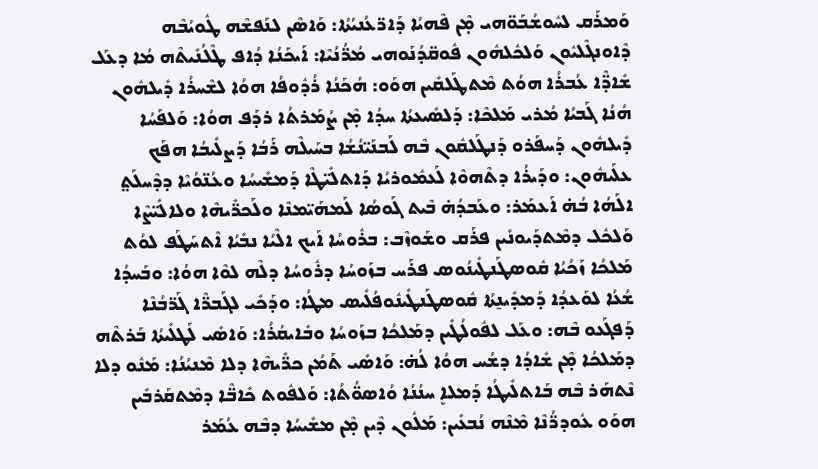ܘܰܡܪܰܩ ܠܚܽܘܫܳܒܰܘ̈ܗܝ ܡ̣ܶܢ ܦܶܗܝܳܐ ܕܰܐܪ̈ܥܳܢܝܳܬܳܐ: ܘܰܐܣܶܢ ܠܢܰܦܫܶܗ ܛܽܘܝܳܒܶܗ ܕܶܐܘܢܓܶܠܝܽܘܢ ܘܰܠܟܽܠܗܽܘܢ ܦܽܘܩ̈ܕܳܢܰܘܗܝ ܡܳܪ̈ܳܢܳܝܶܐ: ܐܰܝܟܰܢܳܐ ܕܳܐܦ ܛܶܠܳܢܺܝܬܶܗ ܡܳܐ ܕܥܰܠ ܫܺܐܕ̈ܶܐ ܥܳܒܪܳܐ ܗܘܳܬ ܡܶܬܛܰܠܩܺܝܢ ܗܘܰܘ: ܗܳܟܰܢܳܐ ܪܳܕܽܘܦܳܐ ܗܘܳܐ ܠܫܶܚܪܳܐ ܕܺܝܠܗܽܘܢ ܗܳܢܳܐ ܓܰܒܝܳܐ ܡܳܪܝ ܡܰܠܟܶܐ: ܕܰܠܣܺܝܥܬܳܐ ܚܕܳܐ ܡ̣ܶܢ ܨܳܡܰܪܬܳܐ ܪܕܰܦ ܗܘܳܐ: ܘܰܠܦܰܚܳܐ ܕܺܝܠܗܽܘܢ ܕܰܚܦܰܪܘ ܕܰܢܛܰܠܩܽܘܢ ܒܶܗ ܠܰܒܢܰܝ̈ܢܳܫܳܐ ܒܚܰܝܠܶܗ ܪܰܒܳܐ ܕܰܨܠܺܝܒܳܐ ܗܦܰܟ ܥܠܰܝܗܽܘܢ: ܘܕܰܝܪܳܐ ܕܬܶܗܘܶܐ ܠܰܥܡܽܘܪܝܳܐ ܕܰܐܬܠܺܝ̈ܛܶܐ ܕܰܡܫܺܝܚܳܐ ܘܥܳܢ̈ܘܳܝܶܐ ܕܕܶܚܠܰܬ݀ ܐܠܰܗܳܐ ܒܳܗ̇ ܐܰܥܡܰܪ: ܘܥܰܒܕܳܗ̇ ܒܶܝܬ ܓܰܘܣܳܐ ܠܰܡܗܰܝ̈ܡܢܶܐ ܘܠܰܟܪ̈ܺܝܗܶܐ ܘܠܐܠܺܝ̈ܨܶܐ ܘܰܠܟܽܠ ܕܡܶܬܕܰܝܘܢܺܝܢ ܦܪܰܩ ܘܫܰܘܙܶܒ: ܒܪܽܘܚܳܐ ܐܰܝܟ ܐܠܶܝܳܐ ܢܒܺܝܳܐ ܐܶܬܚܰܛܰܦ ܠܘܳܬ ܡܰܠܟܳܐ ܙܰܟܳܝܳܐ ܩܽܘܣܛܰܢܛܺܝܢܳܘܣ ܦܪܰܚ ܒܙܰܘܚܳܐ ܕܪܽܘܚܳܐ ܕܠܶܗ ܠܘܶܐ ܗܘܳܐ: ܘܒܰܚܕܳܐ ܫܳܥܳܐ ܠܘܰܥܕܳܐ ܕܰܡܕܺܝܢ̱ܬܳܐ ܩܽܘܣܛܰܢܛܺܝܢܽܘܦܳܠܺܝܣ ܡܛܳܐ: ܘܕܰܟܺܝ ܠܓܰܒܪ̈ܶܐ ܓܰܪ̈ܒܳܢܶܐ ܕܰܦܓܰܥܘ ܒܶܗ: ܘܥܰܠ ܠܦܽܘܠܳܛܺܝܢ ܕܡܰܠܟܳܐ ܒܙܰܘܚܳܐ ܘܒܺܐܝܩܳܪܳܐ: ܘܰܐܣܺܝ ܠܰܛܠܺܝܬܳܐ ܒܰܪܬܶܗ ܕܡܰܠܟܳܐ ܡ̣ܶܢ ܫܺܐܕܳܐ ܕܫܳܚ ܗܘܳܐ ܠܳܗ̇: ܘܰܐܣܺܝ ܬܰܡܳܢ ܟܪ̈ܺܝܗܶܐ ܕܠܐ ܡܶܢܝܳܢܳܐ: ܡܰܢܽܘ ܕܠܐ ܢܶܬܗܰܪ ܒܶܗ ܒܰܐܬܠܺܝܛܳܐ ܕܰܡܠܐܷ ܚܢܳܢܳܐ ܘܳܐܣܘ̈ܳܬܳܐ: ܘܰܠܦܽܘܬ ܟܺܐܒ̈ܶܐ ܕܡܶܬܩܰܪܒܺܝܢ ܗܘܰܘ ܥܽܘܕܪ̈ܳܢܶܐ ܡܶܢܶܗ ܢܳܒܥܺܝܢ: ܡܰܠܽܘܢ ܕܶܝܢ ܡ̣ܶܢ ܡܫܺܝܚܳܐ ܕܒܶܗ ܥܳܡܰܪ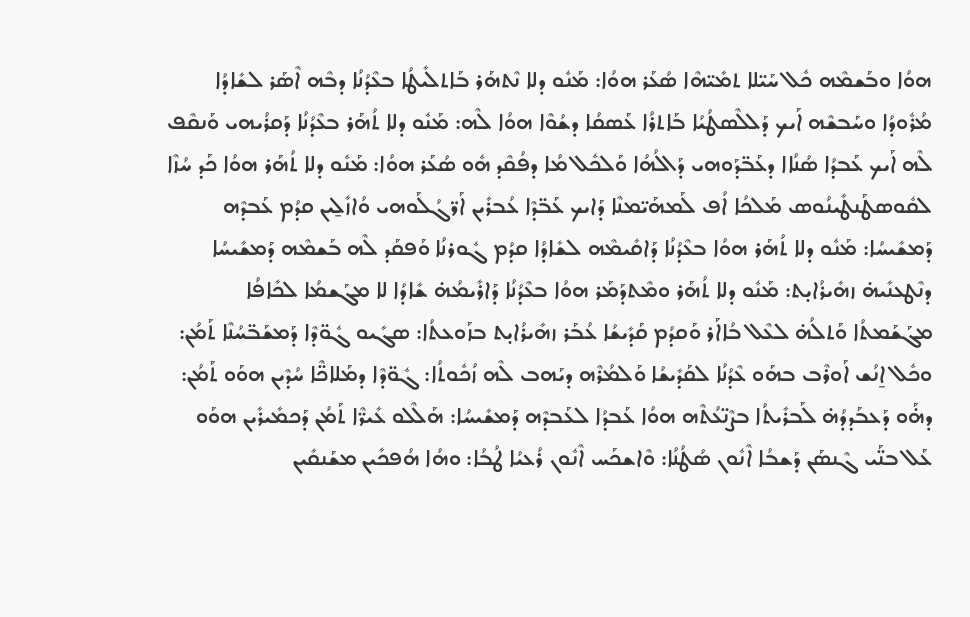ܗܘܳܐ ܘܒܰܫܡܶܗ ܟܽܠ ܚܰܝ̈ܠܐ ܬܡܺܝ̈ܗܶܐ ܣܳܥܰܪ ܗܘܳܐ: ܡܰܢܽܘ ܕܠܐ ܢܶܬܗܰܪ ܒܰܐܬܠܺܝܛܳܐ ܒܥܶܕܳܢܳܐ ܕܒܶܗ ܐܶܣܰܪ ܠܫܺܐܕܳܐ ܡܳܪܽܘܕܳܐ ܘܚܰܒܫܶܗ ܐܰܝܟ ܕܰܠܠܶܣܛܳܝܳܐ ܒܰܐܬܪܳܐ ܥܰܣܩܳܐ ܕܫܳܘܶܐ ܗܘܳܐ ܠܶܗ: ܡܰܢܽܘ ܕܠܐ ܬܳܗܰܪ ܒܥܶܕܳܢܳܐ ܕܰܩܪܳܝܗܝ ܘܰܢܩܶܦ ܠܶܗ ܐܰܝܟ ܥܰܒܕܳܐ ܣܳܢܳܐܐ ܕܥܰܒ̈ܕܰܘܗܝ ܕܰܐܠܳܗܳܐ ܘܰܠܟܽܠ ܡܳܐ ܕܦܳܩܶܕ ܗܽܘ ܣܳܥܰܪ ܗܘܳܐ: ܡܰܢܽܘ ܕܠܐ ܬܳܗܰܪ ܗܘܳܐ ܟܰܕ ܚܳܙܶܐ ܠܩܽܘܣܛܰܢܛܺܝܢܳܘܣ ܡܰܠܟܳܐ ܐܳܦ ܠܰܡܗܰܝ̈ܡܢܶܐ ܕܰܐܝܟ ܥܰܒ̈ܕܶܐ ܥܳܒܪܺܝܢ ܐܰܪ̈ܓܳܠܰܘܗܝ ܘܳܐܙܺܠ̱ܝܢ ܩܕܳܡ ܥܰܒܕܶܗ ܕܰܡܫܺܝܚܳܐ: ܡܰܢܽܘ ܕܠܐ ܬܳܗܰܪ ܗܘܳܐ ܒܥܶܕܳܢܳܐ ܕܰܐܩܺܝܡܶܗ ܠܫܺܐܕܳܐ ܩܕܳܡ ܓܽܘܪܢܳܐ ܘܰܦܩܰܕ ܠܶܗ ܒܰܫܡܶܗ ܕܰܡܫܺܝܚܳܐ ܕܢܶܛܥܢܺܝܗ̇ ܙܗܺܝܪܳܐܝ̣ܬ: ܡܰܢܽܘ ܕܠܐ ܬܳܗܰܪ ܘܡܶܬܕܰܡܰܪ ܗܘܳܐ ܒܥܶܕܳܢܳܐ ܕܰܐܪܺܝܡܳܗ̇ ܫܺܐܕܳܐ ܠܐ ܡܓܰܫܡܳܐ ܠܟܺܐܦܳܐ ܡܓܰܫܰܡܬܳܐ ܘܰܬܠܳܗ̇ ܠܥܶܠ ܒܳܐܐܰܪ ܘܰܩܕܳܡ ܩܰܕܺܝܫܳܐ ܥܳܒܰܪ ܙܗܺܝܪܳܐܝ̣ܬ ܒܙܰܘܥܬܳܐ: ܣܓܺܝܘ ܓܽܘ̈ܕܶܐ ܕܰܡܫܰܒ̈ܚܳܢܶܐ ܬܰܡܳܢ: ܘܟܽܠ ܐ̱ܢܳܫ ܐܰܘܪܶܒ ܒܗܰܘ ܥܶܕܳܢܳܐ ܠܩܰܕܺܝܫܳܐ ܘܰܠܡܳܪܶܗ ܕܝܰܗܒ ܠܶܗ ܙܳܟܽܘܬܳܐ: ܓܽܘ̈ܕܶܐ ܕܡܰܠܐܟ̈ܶܐ ܚܳܕܶܝܢ ܗܘܰܘ ܬܰܡܳܢ: ܕܗ̇ܰܘ ܕܰܥܒܰܕܕܳܗ̇ ܠܰܒܪܺܝܬܳܐ ܒܨܶܢ̈ܥܳܬܶܗ ܗܘܳܐ ܥܰܒܕܳܐ ܠܥܰܒܕܶܗ ܕܰܡܫܺܝܚܳܐ: ܗܰܠܶܠܘ ܥܺܝܪ̈ܶܐ ܬܰܡܳܢ ܕܰܟܡܺܝܪܺܝܢ ܗܘܰܘ ܥܰܠ ܒܢ̈ܰܝ ܓܶܢܣܰܢ ܕܰܫܒܳܐ ܐܶܢܽܘܢ ܣܳܛܳܢܳܐ: ܘܶܐܫܟܰܚ ܐܶܢܽܘܢ ܪܳܥܝܳܐ ܛܳܒܳܐ: ܘܗܳܐ ܗܳܦܟܺܝܢ ܡܫܰܢܩܺܝܢ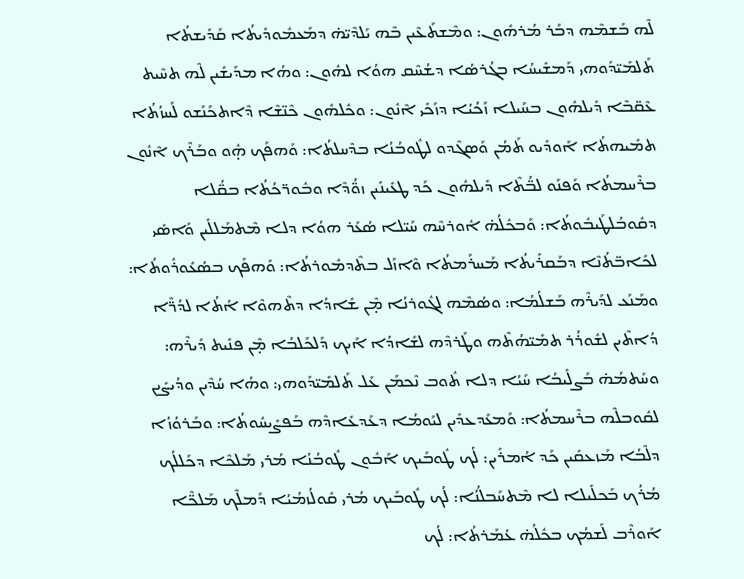ܠܶܗ ܒܰܫܡܶܗ ܕܒܰܪ ܡܳܪܗܽܘܢ: ܘܡܶܫܬܰܥܶܝܢ ܒܶܗ ܝܰܠܕܶܝ̈ܗ̇ ܕܡܰܥܡܽܘܕܺܝܬܳܐ ܩܰܕܺܝܫܬܳܐ ܬܰܠܡܺܝ̈ܕܰܘܗܝ ܕܰܡܫܺܝܚܳܐ ܒܓܳܪܣܳܐ ܕܫܳܚܶܩ ܗܘܳܐ ܠܗܽܘܢ: ܘܗܳܐ ܡܕܰܝܫܺܝܢ ܠܶܗ ܬܚܶܝܬ ܥܶܩ̈ܒܶܐ ܕܺܝܠܗܽܘܢ ܒܚܰܝܠܐ ܙܰܟܳܝܳܐ ܕܙܰܟܺܝ ܐܶܢܽܘܢ: ܘܟܽܠܗܽܘܢ ܟܶܢ̈ܫܶܐ ܕܶܐܬܟܰܢܰܫܘ ܠܰܚܙܳܬܳܐ ܬܡܺܝܗܬܳܐ ܐܰܘܕܺܝܘ ܬܰܡܳܢ ܘܰܣܓܶܕܘ ܠܛܽܘܒܳܢܳܐ ܒܕܶܚܠܬܳܐ: ܘܰܗܦܰܟ ܗ̣ܽܘ ܘܒܰܪܶܟ ܐܶܢܽܘܢ ܒܪܶܚܡܬܳܐ ܘܰܦܢܰܘ ܠܒ̈ܳܬܶܐ ܕܺܝܠܗܽܘܢ ܟܰܕ ܛܥܺܝܢܺܝܢ ܙܘ̈ܳܕܶܐ ܘܒܽܘܪ̈ܟܳܬܳܐ ܒܩ̈ܳܠܐ ܕܩܽܘܒܳܠܛܰܝܒܽܘܬܳܐ: ܘܰܒܟܽܠܳܗ̇ ܐܽܘܪܚܶܗ ܚܰܝ̈ܠܐ ܣܳܥܰܪ ܗܘܳܐ ܕܠܐ ܡܶܬܡܰܠܠܺܝܢ ܘܰܐܣܺܝ ܠܟܺܐܒ̈ܬܳܢܶܐ ܕܒܰܩܪܺܝܬܳܐ ܡܰܚܪܰܡܬܳܐ ܘܶܐܙܰܠ ܒܬܶܕܡܽܘܪܬܳܐ: ܘܰܗܦܰܟ ܒܣܳܥܽܘܪܽܘܬܳܐ: ܘܡܰܢܰܥ ܠܕܰܝܪܶܗ ܒܰܫܠܳܡܳܐ: ܘܣܳܡܶܗ ܠܓܽܘܪܢܳܐ ܡ̣ܶܢ ܫܺܐܕܳܐ ܕܬܶܗܘܶܐ ܐܳܬܳܐ ܠܕܳܪ̈ܶܐ ܕܳܐܬܶܝܢ ܠܫܽܘܪܳܪ ܬܡܺܝ̈ܗܳܬܶܗ ܘܛܰܪܕܶܗ ܠܫܺܐܕܳܐ ܐܰܝܟ ܕܰܠܟܰܠܒܳܐ ܡ̣ܶܢ ܦܢܺܝܬ ܕܰܝܪܶܗ: ܘܚܰܬܡܳܗ̇ ܒܰܨܠܺܝܒܳܐ ܚܰܝܳܐ ܕܠܐ ܬܽܘܒ ܢܶܟܡܰܢ ܥܰܠ ܬܰܠܡܺܝ̈ܕܰܘܗܝ: ܘܗܳܐ ܚܳܕܶܝܢ ܘܕܳܝܨܺܝܢ ܠܩܽܘܒܠܶܗ ܒܪܶܚܡܬܳܐ: ܘܰܡܥܰܕܥܕܺܝܢ ܠܝܰܘܡܳܐ ܕܥܰܕܥܺܐܕܶܗ ܒܰܦܨܺܝܚܽܘܬܳܐ: ܘܒܰܪܘܳܙܳܐ ܕܠܶܒܳܐ ܡܰܙܥܩܺܝܢ ܟܰܕ ܐܳܡܪܺܝܢ: ܠܳܟ ܛܽܘܒܰܝܟ ܐܰܒܽܘܢ ܛܽܘܒܳܢܳܐ ܡܳܪܝ ܡܰܠܟܶܐ ܕܟܰܠܠܳܟ ܡܳܪܳܟ ܒܰܟܠܺܝܠܐ ܠܐ ܡܶܬܚܰܒܠܳܢܳܐ: ܠܳܟ ܛܽܘܒܰܝܟ ܡܳܪܝ ܩܽܘܠܳܙܡܳܝܳܐ ܕܰܡܠܶܟ ܡܰܠܟ̈ܶܐ ܐܰܘܪܶܒ ܠܰܫܡܳܟ ܒܟܽܠܳܗ̇ ܥܳܡܰܪܬܳܐ: ܠܳܟ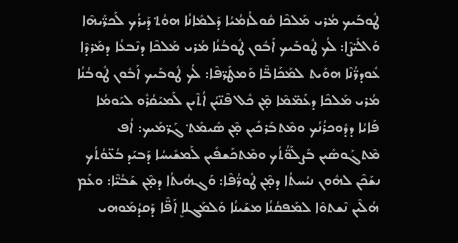ܛܽܘܒܰܝܟ ܡܳܪܝ ܡܰܠܟܶܐ ܩܽܘܠܳܙܡܳܝܳܐ ܕܰܠܡܺܐܢܳܐ ܗܘܳܬ݀ ܕܰܝܪܳܟ ܠܰܟܪ̈ܺܝܗܶܐ ܘܰܐܠܺܝ̈ܨܶܐ: ܠܳܟ ܛܽܘܒܰܝܟ ܐܰܒܽܘܢ ܛܽܘܒܳܢܳܐ ܡܳܪܝ ܡܰܠܟܶܐ ܕܢܶܒܥܳܐ ܕܡܰܪܕܶܐ ܥܽܘܕܪ̈ܳܢܶܐ ܗܘܰܝܬ ܠܡܰܟܰܐܒ̈ܶܐ ܘܰܡܛܰܪ̈ܦܶܐ: ܠܳܟ ܛܽܘܒܰܝܟ ܐܰܒܽܘܢ ܛܽܘܒܳܢܳܐ ܡܳܪܝ ܡܰܠܟܶܐ ܕܥܰܡ̈ܡܶܐ ܡ̣ܶܢ ܟܽܠ ܦܶܢ̈ܝܳܢ ܐܳܬܶܝܢ ܠܰܡܝܰܩܳܪܽܘ ܠܝܰܘܡܳܐ ܦܰܐܝܳܐ ܕܕܽܘܟܪܳܢܳܟ ܘܡܶܬܒܰܪܟܺܝܢ ܡ̣ܶܢ ܣܺܝܡܰܬ݀ ܓܰܪ̈ܡܰܝܟ: ܐܳܦ ܡܶܬܓܰܘܣܺܝܢ ܒܰܨܠܰܘ̈ܳܬܳܟ ܘܡܶܬܟܰܫܦܺܝܢ ܠܰܡܫܺܝܚܳܐ ܕܰܒܝܰܕ ܒܳܥ̈ܘܳܬܳܟ ܢܫܰܟܶܢ ܠܗܽܘܢ ܢܝܳܚܬܳܐ ܕܡ̣ܶܢ ܛܽܘܪ̈ܳܦܶܐ: ܘܰܓܗܳܝܬܳܐ ܕܡ̣ܶܢ ܫܰܒܳܝ̈ܶܐ: ܘܥܰܡ ܗܳܠܶܝܢ ܢܶܫܬܘܶܐ ܠܡܰܦܩܳܢܳܐ ܡܫܰܝܢܳܐ ܘܰܠܡܰܓܠܐܷ ܐܰܦ̈ܶܐ ܕܰܩܕܳܡܰܘܗܝ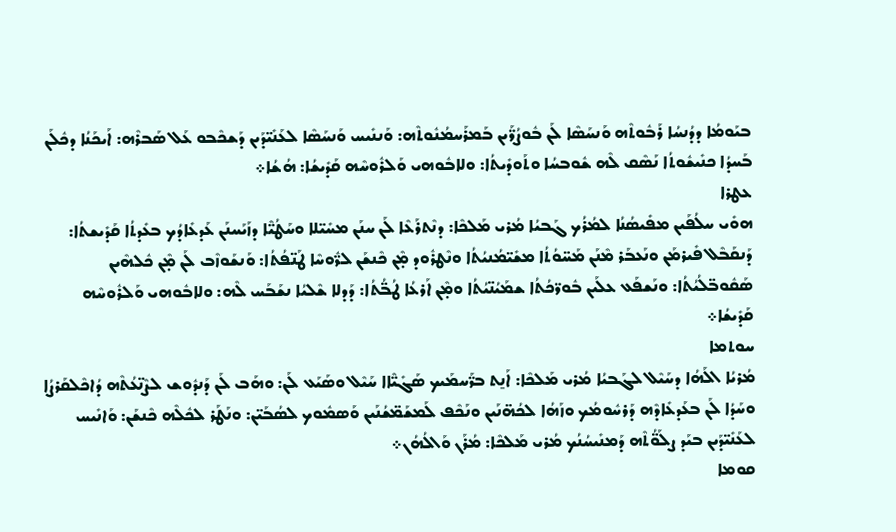ܒܝܰܘܡܳܐ ܕܕܳܢܚܳܐ ܪܰܒܽܘܬܶܗ ܘܰܢܚܰܣܶܐ ܠܰܢ ܒܽܘܨܳܪ̈ܰܝܢ ܒܰܡܪܰܚܡܳܢܽܘܬܶܗ: ܘܰܢܢܺܝܚ ܘܰܢܚܰܣܶܐ ܠܥܰܢܺܝ̈ܕܰܝܢ ܕܰܫܟܶܒܘ ܥܰܠ ܣܰܒܪܶܗ: ܐܰܝܟܰܢܳܐ ܕܟܽܠܰܢ ܒܰܚܕܳܐ ܟܢܺܝܫܽܘܬܳܐ ܢܰܣܶܩ ܠܶܗ ܫܽܘܒܚܳܐ ܘܬܰܘܕܺܝܬܳܐ: ܘܠܐܒܽܘܗܝ ܘܰܠܪܽܘܚܶܗ ܩܰܕܺܝܫܳܐ: ܗܳܫܳܐ܀
ܥܛܪܐ
ܗܘܺܝ ܚܠܳܦܰܝܢ ܡܦܺܝܣܳܢܳܐ ܠܡܳܪܳܟ ܓܰܒܝܳܐ ܡܳܪܝ ܡܰܠܟܶܐ: ܕܢܶܬܪܰܥܶܐ ܠܰܢ ܚܢܰܢ ܡܚܺܝ̈ܠܐ ܘܚܰܛܳܝ̈ܶܐ ܕܙܰܝܰܚܢܰܢ ܥܰܕܥܺܐܕܳܟ ܒܥܺܕܬܳܐ ܩܰܕܺܝܫܬܳܐ: ܕܰܢܩܰܒܶܠ ܦܺܝܪܡܰܢ ܘܢܰܥܒܰܪ ܡܶܢܰܢ ܡܰܚ̈ܘܳܬܳܐ ܡܫܺܝ̈ܡܳܢܝܳܬܳܐ ܘܢܶܛܪܽܘܕ ܡ̣ܶܢ ܟܶܢܫܰܢ ܠܪ̈ܽܘܚܶܐ ܛܰܢ̈ܦܳܬܳܐ: ܘܰܢܫܰܘܙܶܒ ܠܰܢ ܡ̣ܶܢ ܟܽܠܗܶܝܢ ܣܰܩܽܘܒ̈ܠܳܝܳܬܳܐ: ܘܢܰܫܦܰܥ ܥܠܰܝܢ ܒܽܘܪ̈ܟܳܬܳܐ ܫܡܰܝܳܢ̈ܝܳܬܳܐ ܘܡ̣ܶܢ ܐܰܪܥܳܐ ܛܳܒ̈ܳܬܳܐ: ܕܰܕܠܐ ܫܶܠܝܳܐ ܢܫܰܒܰܚ ܠܶܗ: ܘܠܐܒܽܘܗܝ ܘܰܠܪܽܘܚܶܗ ܩܰܕܺܝܫܳܐ܀
ܚܘܬܡܐ
ܡܳܪܝܳܐ ܐܠܰܗܳܐ ܕܚܰܝܶܠ ܠܓܰܒܝܳܐ ܡܳܪܝ ܡܰܠܟܶܐ: ܐܰܢ̱ܬ ܒܪ̈ܰܚܡܰܝܟ ܣܰܓܺܝ̈ܶܐܐ ܚܰܝܶܠ ܘܣܰܝܰܥ ܠܰܢ: ܘܗܰܒ ܠܰܢ ܕܰܢܕܽܘܫ ܠܨܶܢ̈ܥܳܬܶܗ ܕܳܐܟܶܠܩܰܪܨܳܐ ܘܚܰܕܳܐ ܠܰܢ ܒܥܰܕܥܺܐܕܶܗ ܕܰܪܚܽܘܡܳܟ ܘܙܰܗܳܐ ܠܟܳܗ̈ܢܰܝܢ ܘܢܰܟܶܦ ܠܰܡܫܰܡ̈ܫܳܢܰܝܢ ܘܰܣܡܽܘܟ ܠܣܳܒܰܝ̈ܢ: ܘܢܰܛܰܪ ܠܟܽܠܶܗ ܟܶܢܫܰܢ: ܘܰܐܢܺܝܚ ܠܥܰܢܺܝ̈ܕܰܝܢ ܒܝܰܕ ܨܠܰܘ̈ܳܬܶܗ ܕܰܡܢܺܝܚܳܢܳܟ ܡܳܪܝ ܡܰܠܟܶܐ: ܡܳܪܰܢ ܘܰܐܠܳܗܳܢ܀
ܩܘܡܐ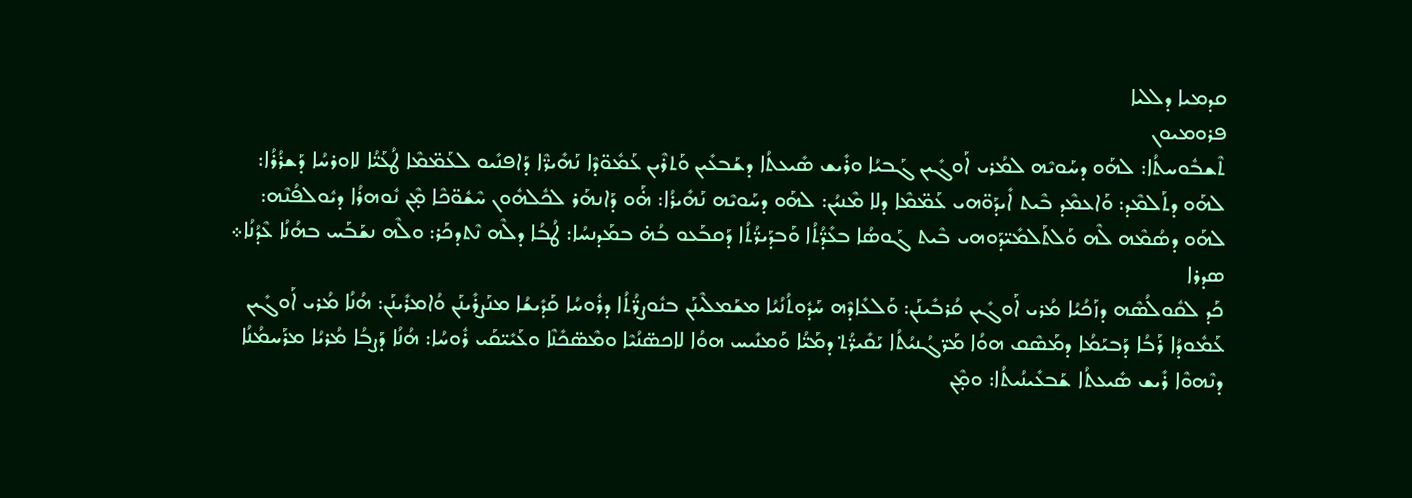ܩܕܡܝܐ ܕܠܠܝܐ
ܦܪܘܡܝܘܢ
ܬܶܫܒܽܘܚܬܳܐ: ܠܗܰܘ ܕܚܰܘܝܶܗ ܠܡܳܪܝ ܐܰܘܓܺܝܢ ܓܰܒܝܳܐ ܘܪܺܝܫ ܣܺܝܥܬܳܐ ܕܫܰܒܥܺܝܢ ܘܰܬܪܶܝܢ ܥܰܡܽܘ̈ܕܶܐ ܢܰܗܺܝܪ̈ܶܐ ܕܰܐܦܢܺܝܘ ܠܥܰܡ̈ܡܶܐ ܛܳܥܰܝ̈ܳܐ ܠܐܘܪܚܳܐ ܕܰܫܪܳܪܳܐ: ܠܗܰܘ ܕܬܰܠܡܶܕ: ܘܰܐܥܡܶܕ ܒܶܝܬ ܐܺܝܕܰܘ̈ܗܝ ܥܰܡ̈ܡܶܐ ܕܠܐ ܡܶܢܝܳܢ: ܠܗܰܘ ܕܚܰܘܝܶܗ ܢܰܗܺܝܪܳܐ: ܗ̇ܰܘ ܕܰܐܢܗܰܪ ܠܟܽܠܗܽܘܢ ܚܶܫܽܘ̈ܟܶܐ ܡ̣ܶܢ ܢܽܘܗܪܳܐ ܕܝܽܘܠܦܳܢܶܗ: ܠܗܰܘ ܕܣܳܡܶܗ ܠܶܗ ܘܰܠܬܰܠܡܺܝ̈ܕܰܘܗܝ ܒܶܝܬ ܓܰܘܣܳܐ ܒܥܺܕ̈ܳܬܳܐ ܘܰܒܕܰܝܪ̈ܳܬܳܐ ܕܰܩܒܰܥܘ ܒܳܗ̇ ܒܡܰܕܢܚܳܐ: ܛܳܒܳܐ ܕܠܶܗ ܢܶܬܕܟܰܪ: ܘܠܶܗ ܢܫܰܒܰܚ ܒܗܳܢܳܐ ܥܶܕܳܢܳܐ܀
ܣܕܪܐ
ܟܰܕ ܠܩܽܘܠܳܣܶܗ ܕܙܰܟܳܝܳܐ ܡܳܪܝ ܐܰܘܓܺܝܢ ܩܳܪܒܺܝܢܰܢ: ܘܰܠܥܺܐܕܶܗ ܚܰܕܽܘܬܳܢܳܝܳܐ ܡܫܰܡܠܶܝܢܰܢ ܒܢܽܘܨܪ̈ܳܬܳܐ ܕܪܽܘܚܳܐ ܩܰܕܺܝܫܳܐ ܡܢܰܨܪܺܝܢܰܢ ܘܳܐܡܪܺܝܢܰܢ: ܗܳܢܳܐ ܡܳܪܝ ܐܰܘܓܺܝܢ ܥܰܡܽܘܕܳܐ ܪܰܒܳܐ ܕܰܒܝܰܡܳܐ ܕܡܰܣܶܩ ܗܘܳܐ ܡܰܪ̈ܓܳܢܝܳܬܳܐ ܝܰܩܺܝܪ̈ܳܬ݀ ܕܡܰܝ̈ܳܐ ܘܰܡܢܺܝܚ ܗܘܳܐ ܠܐܟܣ̈ܢܳܝܶܐ ܘܡܶܣ̈ܟܺܢܶܐ ܘܥܰܝܺܝ̈ܩܰܝ ܪܽܘܚܳܐ: ܗܳܢܳܐ ܕܰܨܒܳܐ ܡܳܪܝܳܐ ܡܪܰܚܡܳܢܳܐ ܕܢܶܗܘܶܐ ܪܺܝܫ ܣܺܝܥܬܳܐ ܫܰܒܥܺܝܢܳܝܬܳܐ: ܘܡ̣ܶܢ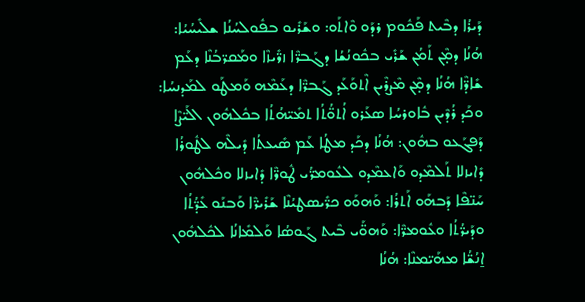ܕܰܝܪܳܐ ܕܒܶܝܬ ܦܰܟܽܘܡ ܪܕܰܘ ܘܶܐܬܰܘ: ܘܫܰܪܺܝܘ ܒܦܽܘܠܚܳܢܳܐ ܫܠܺܝܚܳܝܳܐ: ܗܳܢܳܐ ܕܡ̣ܶܢ ܬܰܡܳܢ ܫܰܪܺܝ ܒܟܽܘܢܳܫܳܐ ܕܓܰܒܪ̈ܶܐ ܙܪ̈ܺܝܙܶܐ ܘܡܰܩܪ̈ܒܳܢܶܐ ܕܥܰܡ ܫܺܐܕ̈ܶܐ ܗܳܢܳܐ ܕܡ̣ܶܢ ܡܶܨܪܶܝܢ ܐܶܬܘܰܥܰܕ ܓܰܒܪ̈ܶܐ ܕܥܰܡܶܗ ܘܰܡܛܰܘ ܠܡܰܕܢܚܳܐ: ܘܟܰܕ ܪܳܕܶܝܢ ܒܽܐܘܪܚܳܐ ܣܥܰܪܘ ܐܳܬܘ̈ܳܬܳܐ ܬܡܺܝ̈ܗܳܬܳܐ ܒܟܽܠܗܽܘܢ ܐܠܰܝ̈ܨܶܐ ܕܰܦܓܰܥܘ ܒܗܽܘܢ: ܗܳܢܳܐ ܕܟܰܕ ܡܛܳܐ ܥܰܡ ܣܺܝܥܬܳܐ ܕܺܝܠܶܗ ܠܛܽܘܪܳܐ ܕܺܐܝܙܠܐ ܬܰܠܡܶܕܘ ܘܰܐܥܡܶܕܘ ܠܥܽܘܡܪ̈ܳܝ ܛܽܘܪ̈ܶܐ ܕܺܐܝܙܠܐ ܘܟܽܠܗܽܘܢ ܚܰܢ̈ܦܶܐ ܕܰܒܗܰܘ ܐܰܬܪܳܐ: ܘܰܗܘܰܘ ܟܪ̈ܺܝܣܛܝܳܢܶܐ ܫܰܪܺܝܪ̈ܶܐ ܘܰܒܢܰܘ ܥܺܕ̈ܳܬܳܐ ܘܕܰܝܪ̈ܳܬܳܐ ܘܥܽܘܡܪ̈ܶܐ: ܘܰܗܘ̈ܰܝ ܒܶܝܬ ܓܰܘܣܳܐ ܘܰܠܡܺܐܢܳܐ ܠܟܽܠܗܽܘܢ ܐ̱ܢܳܫ̈ܳܐ ܡܗܰܝ̈ܡܢܶܐ: ܗܳܢܳܐ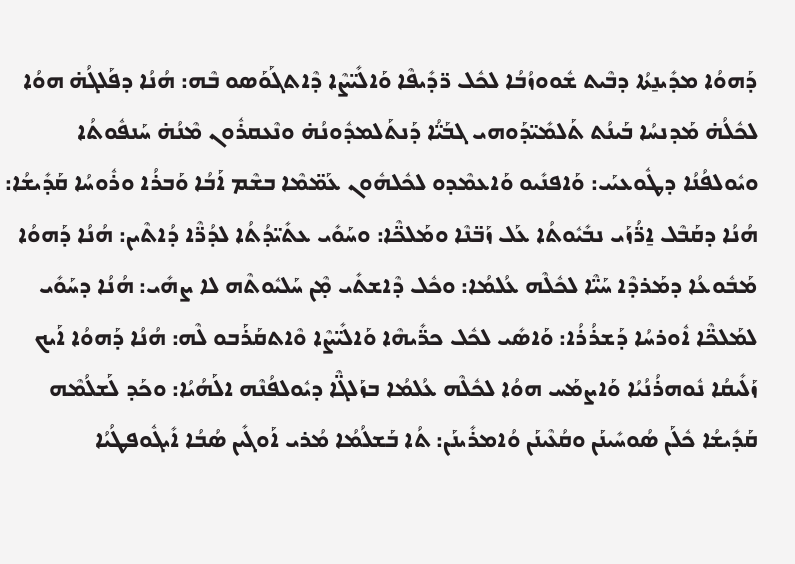ܕܰܗܘܳܐ ܡܕܺܝܢ̱ܬܳܐ ܕܒܶܝܬ ܫܽܘܘܙܳܒܳܐ ܠܟܽܠ ܪ̈ܕܺܝܦܶܐ ܘܰܐܠܺܝ̈ܨܶܐ ܕܶܐܬܓܰܘܰܣܘ ܒܶܗ: ܗܳܢܳܐ ܕܦܰܠܓܳܗ̇ ܗܘܳܐ ܠܟܽܠܳܗ̇ ܡܰܕܢܚܳܐ ܒܰܝܢܳܬ ܬܰܠܡܺܝ̈ܕܰܘܗܝ ܓܒܰܝ̈ܳܐ ܕܰܢܬܰܠܡܕܽܘܢܳܗ̇ ܘܢܶܥܩܪܽܘܢ ܡܶܢܳܗ̇ ܚܰܢܦܽܘܬܳܐ ܘܝܽܘܠܦܳܢܳܐ ܕܛܽܘܥܝܰܝ: ܘܰܐܦܢܺܝܘ ܘܰܐܥܡܶܕܘ ܠܟܽܠܗܽܘܢ ܥܰܡ̈ܡܶܐ ܒܫܶܡ ܐܰܒܳܐ ܘܰܒܪܳܐ ܘܪܽܘܚܳܐ ܩܰܕܺܝܫܳܐ: ܗܳܢܳܐ ܕܩܰܒܶܠ ܐ̱ܪ̈ܳܙܰܝ ܢܒܺܝܽܘܬܳܐ ܥܰܠ ܙܰܒ̈ܢܶܐ ܘܡܰܠܟ̈ܶܐ: ܘܚܰܘܺܝ ܥܬܺܝ̈ܕܳܬܳܐ ܠܕܳܪ̈ܶܐ ܕܳܐܬܶܝܢ: ܗܳܢܳܐ ܕܰܗܘܳܐ ܡܰܒܽܘܥܳܐ ܕܡܰܪܕܶܐ ܚܰܝ̈ܶܐ ܠܟܽܠܶܗ ܥܳܠܡܳܐ: ܘܟܽܠ ܕܶܐܫܬܺܝ ܡ̣ܶܢ ܚܰܠܝܽܘܬܶܗ ܠܐ ܨܗܺܝ: ܗܳܢܳܐ ܕܚܰܘܺܝ ܠܡܰܠܟ̈ܶܐ ܐܽܘܪܚܳܐ ܕܰܫܪܳܪܳܐ: ܘܰܐܣܺܝ ܠܟܽܠ ܟܪ̈ܺܝܗܶܐ ܘܰܐܠܺܝ̈ܨܶܐ ܘܶܐܬܩܰܪܰܒܘ ܠܶܗ: ܗܳܢܳܐ ܕܰܗܘܳܐ ܐܰܝܟ ܙܰܠܺܝܩܳܐ ܢܽܘܗܪܳܢܳܝܳܐ ܘܰܐܨܡܰܚ ܗܘܳܐ ܠܟܽܠܶܗ ܥܳܠܡܳܐ ܒܙܰܠܓ̈ܶܐ ܕܝܽܘܠܦܳܢܶܗ ܐܠܰܗܳܝܳܐ: ܘܟܰܕ ܠܰܫܠܳܡܶܗ ܩܰܕܺܝܫܳܐ ܟܽܠܰܢ ܣܳܘܚܺܝܢܰܢ ܘܩܳܥܶܝܢܰܢ ܘܳܐܡܪܺܝܢܰܢ: ܬܳܐ ܒܰܫܠܳܡܳܐ ܡܳܪܝ ܐܰܘܓܺܝܢ ܣܳܒܳܐ ܐܺܝܓܽܘܦܛܳܝܳܐ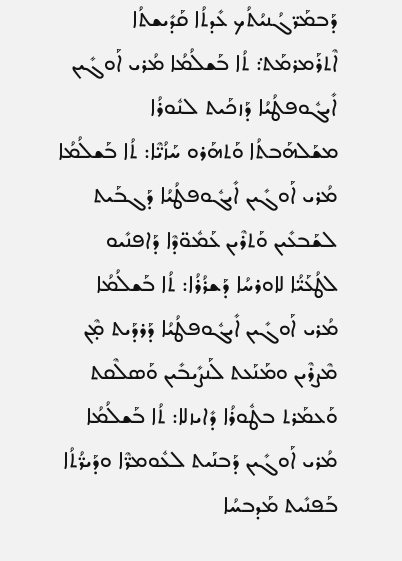ܕܰܒܡܰܪ̈ܓܳܢܝܳܬܳܟ ܥܺܕܬܳܐ ܩܰܕܺܝܫܬܳܐ ܐܶܬܪܰܡܪܡܰܬ݀: ܬܳܐ ܒܰܫܠܳܡܳܐ ܡܳܪܝ ܐܰܘܓܺܝܢ ܐܺܝܓܽܘܦܛܳܝܳܐ ܕܰܙܟܰܝܬ ܠܢܽܘܪܳܐ ܡܫܰܠܗܰܒܬܳܐ ܘܰܬܗܰܪܘ ܚܰܙܳܝ̈ܶܐ: ܬܳܐ ܒܰܫܠܳܡܳܐ ܡܳܪܝ ܐܰܘܓܺܝܢ ܐܺܝܓܽܘܦܛܳܝܳܐ ܕܰܓܒܰܝܬ ܠܫܰܒܥܺܝܢ ܘܰܬܪܶܝܢ ܥܰܡܽܘ̈ܕܶܐ ܕܰܐܦܢܺܝܘ ܠܛܳܥܰܝ̈ܳܐ ܠܐܘܪܚܳܐ ܕܰܫܪܳܪܳܐ: ܬܳܐ ܒܰܫܠܳܡܳܐ ܡܳܪܝ ܐܰܘܓܺܝܢ ܐܺܝܓܽܘܦܛܳܝܳܐ ܕܰܪܕܰܝܬ ܡ̣ܶܢ ܡܶܨܪܶܝܢ ܘܡܰܢܰܥܬ ܠܰܢܨܺܝܒܺܝܢ ܘܰܣܠܶܩܬ ܘܰܥܡܰܪܬ ܒܛܽܘܪܳܐ ܕܺܐܝܙܠܐ: ܬܳܐ ܒܰܫܠܳܡܳܐ ܡܳܪܝ ܐܰܘܓܺܝܢ ܕܰܒܢܰܝܬ ܠܥܽܘܡܪ̈ܶܐ ܘܕܰܝܪ̈ܳܬܳܐ ܒܰܦܢܺܝܬ ܡܰܕܒܚܳܐ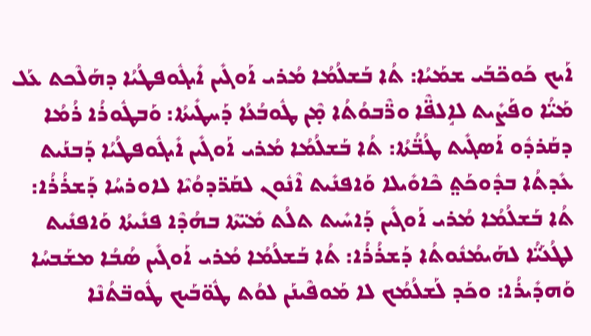ܐܰܝܟ ܟܰܘܟ̈ܒܰܝ ܫܡܰܝܳܐ: ܬܳܐ ܒܰܫܠܳܡܳܐ ܡܳܪܝ ܐܰܘܓܺܝܢ ܐܺܝܓܽܘܦܛܳܝܳܐ ܕܗܰܠܶܟܬ ܥܰܠ ܡܰܝ̈ܳܐ ܘܦܰܨܺܝܬ ܠܐܱܠܦ̈ܶܐ ܘܪ̈ܶܒܘܳܬܳܐ ܡ̣ܶܢ ܛܽܘܒܳܥܳܐ ܕܰܚܛܺܝܬܳܐ: ܘܰܒܛܽܘܪܳܐ ܪܳܡܳܐ ܕܩܰܪܕܽܘ ܐܰܣܓܺܝܬ ܛܳܒ̈ܳܬܳܐ: ܬܳܐ ܒܰܫܠܳܡܳܐ ܡܳܪܝ ܐܰܘܓܺܝܢ ܐܺܝܓܽܘܦܛܳܝܳܐ ܕܰܒܢܰܝܬ ܥܺܕܬܳܐ ܒܕܽܘܟܰܬ݀ ܟܶܐܘܺܝܠܐ ܘܰܐܦܢܺܝܬ ܐܶܢܽܘܢ ܠܩܰܪ̈ܕܘܳܝܶܐ ܠܐܘܪܚܳܐ ܕܰܫܪܳܪܳܐ: ܬܳܐ ܒܰܫܠܳܡܳܐ ܡܳܪܝ ܐܰܘܓܺܝܢ ܕܰܐܚܺܝܬ ܬܠܳܬ ܡܺܝ̈ܬܶܐ ܒܗܳܕܶܐ ܦܢܺܝܬܳܐ ܘܰܐܦܢܺܝܬ ܠܛܳܥܰܝ̈ܳܐ ܠܗܰܝܡܳܢܽܘܬܳܐ ܕܰܫܪܳܪܳܐ: ܬܳܐ ܒܰܫܠܳܡܳܐ ܡܳܪܝ ܐܰܘܓܺܝܢ ܣܳܒܳܐ ܡܫܰܒܚܳܐ ܘܰܗܕܺܝܪܳܐ: ܘܟܰܕ ܠܰܫܠܳܡܳܟ ܠܐ ܡܰܘܦܶܝܢܰܢ ܠܘܳܬ ܛܽܘ̈ܒܰܝܟ ܛܽܘܒ̈ܬܳܢܶܐ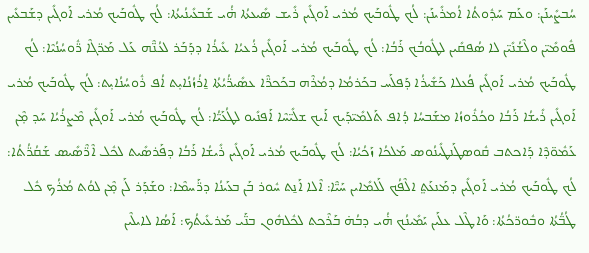ܚܳܒܨܺܝܢܰܢ: ܘܥܰܡ ܚܰܕܽܘܬܳܐ ܐܳܡܪܺܝܢܰܢ: ܠܳܟ ܛܽܘܒܰܝܟ ܡܳܪܝ ܐܰܘܓܺܝܢ ܪܺܝܫ ܣܺܝܥܬܳܐ ܗ̇ܳܝ ܫܰܒܥܺܝܢܳܝܬܳܐ: ܠܳܟ ܛܽܘܒܰܝܟ ܡܳܪܝ ܐܰܘܓܺܝܢ ܕܫܰܒܥܺܝܢ ܦܽܘܡܺܝ̈ܢ ܘܠܶܫܳܢܺܝ̈ܢ ܠܐ ܣܳܦܩܺܝܢ ܠܛܽܘܒܳܟ ܪܰܒܳܐ: ܠܳܟ ܛܽܘܒܰܝܟ ܡܳܪܝ ܐܰܘܓܺܝܢ ܪܳܥܝܳܐ ܥܺܝܪܳܐ ܕܕܰܒܰܪ ܠܥܳܢ̈ܶܗ ܥܰܠ ܡܰܪ̈ܓܶܐ ܪ̈ܽܘܚܳܢܳܝܶܐ: ܠܳܟ ܛܽܘܒܰܝܟ ܡܳܪܝ ܐܰܘܓܺܝܢ ܦܳܥܠܐ ܟܰܫܺܝܪܳܐ ܕܰܦܠܰܚ ܒܟܰܪܡܳܐ ܕܡܳܪܶܗ ܒܟܰܟܪ̈ܶܐ ܥܣܺܝܪ̈ܳܝܳܬܳܐ ܐ̱ܪܳܙܳܢܳܐܝ̣ܬ ܐܳܦ ܪܽܘܚܳܢܳܐܝ̣ܬ: ܠܳܟ ܛܽܘܒܰܝܟ ܡܳܪܝ ܐܰܘܓܺܝܢ ܪܺܝܫܳܐ ܪܰܒܳܐ ܘܟܳܪܽܘܙܳܐ ܡܫܰܒܚܳܐ ܕܳܐܦ ܬܰܠܡܺܝ̈ܕܰܝܟ ܐܰܝܟ ܫܠܺܝ̈ܚܶܐ ܐܰܦܢܺܝܘ ܠܛܳܥܰܝ̈ܳܐ: ܠܳܟ ܛܽܘܒܰܝܟ ܡܳܪܝ ܐܰܘܓܺܝܢ ܡܶܨܪܳܝܳܐ ܚܰܕ ܡ̣ܶܢ ܥܰܡܽܘ̈ܕܶܐ ܕܰܐܟܬܒ ܩܽܘܣܛܰܢܛܺܝܢܳܘܣ ܡܰܠܟܳܐ ܙܰܟܳܝܳܐ: ܠܳܟ ܛܽܘܒܰܝܟ ܡܳܪܝ ܐܰܘܓܺܝܢ ܪܺܝܫܳܐ ܪܰܒܳܐ ܕܦܰܪܣܺܝܬ ܠܟܽܠ ܐܶܪ̈ܶܣܺܝܣ ܫܰܩܳܪ̈ܳܬܳܐ: ܠܳܟ ܛܽܘܒܰܝܟ ܡܳܪܝ ܐܰܘܓܺܝܢ ܕܡܰܢܥܰܬ݀ ܐܠܶܦܳܟ ܠܰܠܡܺܐܝܢ ܚܰܝ̈ܶܐ: ܐܶܠܐ ܐܰܢ̱ܬ ܚܽܘܪ ܒܰܢ ܒܥܰܝܢܳܐ ܕܪ̈ܰܚܡܶܐ: ܘܫܰܕܰܪ ܠܰܢ ܡ̣ܶܢ ܠܘܳܬ ܡܳܪܳܟ ܟܽܠ ܛܳܒ̈ܳܬܳܐ ܘܒܽܘܪ̈ܟܳܬܳܐ: ܘܰܐܛܶܠ ܥܠܰܝܢ ܝܰܡܺܝܢܳܟ ܗ̇ܳܝ ܕܒܳܗ̇ ܒܰܪܶܟܬ ܠܟܽܠܗܽܘܢ ܒܢ̈ܰܝ ܡܰܪܥܺܝܬܳܟ: ܐܰܣܳܐ ܠܐܝܠܶܝܢ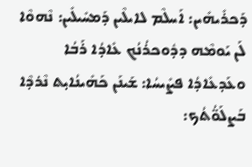ܕܰܟܪܺܝܗܺܝܢ: ܐܰܚܠܶܡ ܠܐܝܠܶܝܢ ܕܰܡܚܺܝܠܺܝܢ: ܢܶܗܘܶܐ ܠܰܢ ܝܰܘܡܶܗ ܕܕܽܘܟܪܳܢܳܟ ܥܺܐܕܳܐ ܪܰܒܳܐ ܘܥܰܕܥܺܐܕܳܐ ܦܨܺܝܚܳܐ: ܫܰܝܢܰܢ ܟܰܗܺܝܢܳܐܝ̣ܬ ܢܶܪܕܶܐ ܒܰܨܠܰܘ̈ܳܬܳܟ: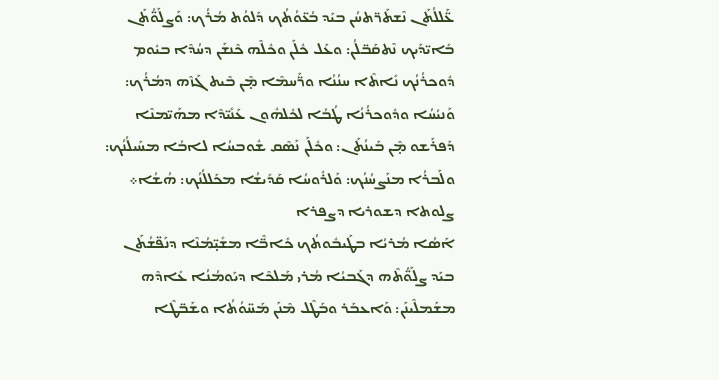ܥ̈ܰܠܠܳܬܰܢ ܢܶܫܬܰܪ̈ܬܚܳܢ ܒܝܰܕ ܒܳܥ̈ܘܳܬܳܟ ܕܰܠܘܳܬ ܡܳܪܳܟ: ܘܰܨܠܰܘ̈ܳܬܰܢ ܒܺܐܝ̈ܕܰܝܟ ܢܶܬܩܰܒ̈ܠܳܢ: ܘܥܰܠ ܟܽܠܰܢ ܘܟܽܠܶܗ ܟܶܢܫܰܢ ܕܚܳܕܶܐ ܒܝܽܘܡ ܕܽܘܟܪܳܢܳܟ ܢܺܐܬܶܐ ܚܢܳܢܳܐ ܘܪ̈ܰܚܡܶܐ ܡ̣ܶܢ ܒܶܝܬ ܓܰܙܶܗ ܕܡܳܪܳܟ: ܘܰܢܝܳܚܳܐ ܘܕܽܘܟܪܳܢܳܐ ܛܳܒܳܐ ܠܟܽܠܗܽܘܢ ܥܰܢܺܝ̈ܕܶܐ ܡܗܰܝ̈ܡܢܶܐ ܕܰܦܪܰܫܘ ܡ̣ܶܢ ܒܰܝܢܳܬܰܢ: ܘܟܽܠܰܢ ܢܰܣܶܩ ܫܽܘܒܚܳܐ ܠܐܒܳܐ ܡܚܰܝܠܳܢܳܟ: ܘܠܰܒܪܳܐ ܡܢܰܨܚܳܢܳܟ: ܘܰܠܪܽܘܚܳܐ ܩܰܕܺܝܫܳܐ ܡܟܰܠܠܳܢܳܟ: ܗܳܫܳܐ܀
ܨܠܘܬܐ ܕܫܘܪܝܐ ܕܨܦܪܐ
ܐܰܣܳܐ ܡܳܪܝܳܐ ܒܛܰܝܒܽܘܬܳܟ ܟܺܐܒ̈ܶܐ ܡܫܺܝ̣̈ܡܳܢܶܐ ܕܢܰܦ̈ܫܳܬܰܢ ܒܝܰܕ ܨܠܰܘ̈ܳܬܶܗ ܕܓܰܒܝܳܐ ܡܳܪܝ ܡܰܠܟܶܐ ܕܝܰܘܡܳܢܳܐ ܥܺܐܕܶܗ ܡܫܰܡܠܶܝܢܰܢ: ܘܰܐܥܒܰܪ ܘܒܰܛܶܠ ܡܶܢܰܢ ܡܰܚ̈ܘܳܬܳܐ ܘܫܰܒ̈ܛܶܐ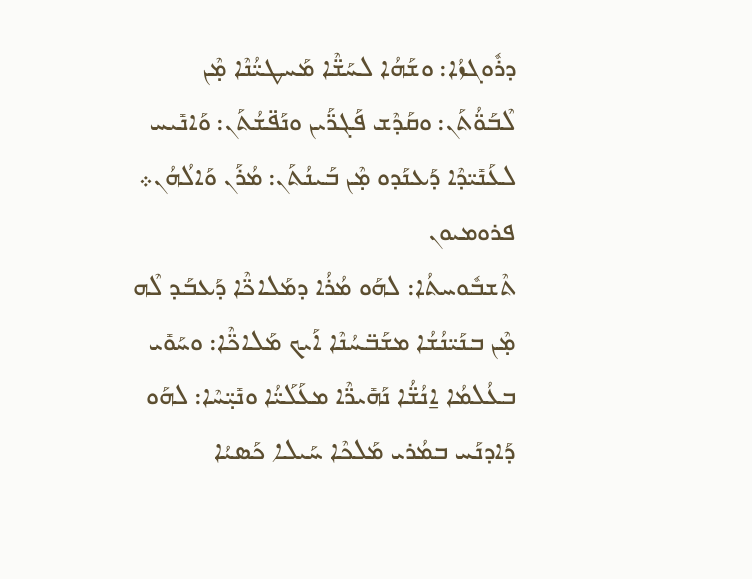ܕܪܽܘܓܙܳܐ: ܘܫܰܗܳܐ ܠܚܰܫ̈ܶܐ ܡܰܚܛܝ̈ܳܢܶܐ ܡ̣ܶܢ ܠܶܒܰܘ̈ܳܬܰܢ: ܘܩܰܕܶܫ ܦܰܓܪ̈ܰܝܢ ܘܢܰܦ̈ܫܳܬܰܢ: ܘܰܐܢܺܝܚ ܠܥܰܢܺܝ̈ܕܶܐ ܕܰܥܢܰܕܘ ܡ̣ܶܢ ܒܰܝܢܳܬܰܢ: ܡܳܪܰܢ ܘܰܐܠܳܗܳܢ܀
ܦܪܘܡܝܘܢ
ܬܶܫܒܽܘܚܬܳܐ: ܠܗܰܘ ܡܳܪܳܐ ܕܡܰܠܐܟ̈ܶܐ ܕܰܥܒܰܕ ܠܶܗ ܡ̣ܶܢ ܒܢܰܝ̈ܢܳܫܳܐ ܡܫܰܒ̈ܚܳܢܶܐ ܐܰܝܟ ܡܰܠܐܟ̈ܶܐ: ܘܚܰܘܺܝ ܒܥܳܠܡܳܐ ܐ̱ܢܳܫ̈ܳܐ ܢܰܗܺܝܪ̈ܶܐ ܡܥܰܠܰܝ̈ܳܐ ܘܢܺܝ̣̈ܚܶܐ: ܠܗܰܘ ܕܰܐܕܢܰܚ ܒܡܳܪܝ ܡܰܠܟܶܐ ܚܰܝܠܐ ܟܰܣܝܳܐ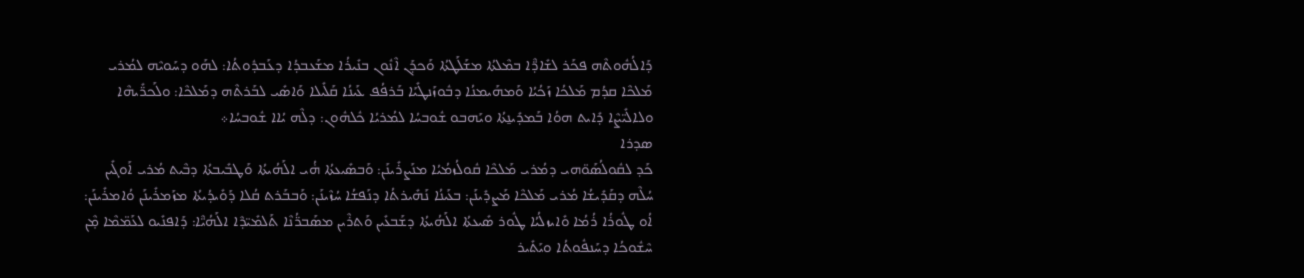ܕܰܐܠܳܗܽܘܬܶܗ ܦܟܰܪ ܠܫܺܐܕ̈ܶܐ ܒܡܶܠܬܳܐ ܡܫܰܠܰܛܬܳܐ ܘܰܟܕܰܢ ܐܶܢܽܘܢ ܒܢܺܝܪܳܐ ܡܫܰܥܒܕܳܐ ܕܥܰܒܕܽܘܬܳܐ: ܠܗܰܘ ܕܚܰܘܝܶܗ ܠܡܳܪܝ ܡܰܠܟܶܐ ܩܕܳܡ ܡܰܠܟܳܐ ܙܰܟܳܝܳܐ ܘܰܡܗܰܝܡܢܳܐ ܕܒܽܘܙܰܢܛܺܝܰܐ ܒܰܪܦܳܦ ܥܰܝܢܳܐ ܩܰܠܺܝܠܐ ܘܰܐܣܺܝ ܠܒܰܪܬܶܗ ܕܡܰܠܟܶܐ: ܘܠܰܟܪ̈ܺܝܗܶܐ ܘܠܐܠܺܝ̈ܨܶܐ ܕܺܐܝܬ ܗܘܳܐ ܒܰܡܕܺܝܢ̱ܬܳܐ ܘܝܰܗܒܘ ܫܽܘܒܚܳܐ ܠܡܳܪܝܳܐ ܟܽܠܗܽܘܢ: ܕܠܶܗ ܝܳܐܐ ܫܽܘܒܚܳܐ܀
ܣܕܪܐ
ܟܰܕ ܠܩܽܘܠܳܣܰܘ̈ܗܝ ܕܡܳܪܝ ܡܰܠܟܶܐ ܩܽܘܠܳܙܡܳܝܳܐ ܡܢܰܨܪܺܝܢܰܢ: ܘܰܒܣܺܝܥܬܳܐ ܗ̇ܳܝ ܐܠܰܗܳܝܬܳܐ ܘܰܛܒܺܝܒܬܳܐ ܕܒܶܝܬ ܡܳܪܝ ܐܰܘܓܺܝܢ ܚܳܠܶܗ ܕܩܰܕܺܝܫܳܐ ܡܳܪܝ ܡܰܠܟܶܐ ܡܰܨܕܺܝܢܰܢ: ܒܥܰܝܢܳܐ ܢܰܗܺܝܪܬܳܐ ܕܢܰܦܫܳܐ ܚܳܙܶܝܢܰܢ: ܘܰܒܒܰܪܬ ܩܳܠܐ ܕܰܘܺܝܕܳܝܬܳܐ ܡܙܰܡܪܺܝܢܰܢ ܘܳܐܡܪܺܝܢܰܢ: ܐܳܘ ܛܽܘܪܳܐ ܪܳܡܳܐ ܘܺܐܝܙܠܳܝܳܐ ܛܽܘܪ ܣܺܝܥܬܳܐ ܐܠܰܗܳܝܬܳܐ ܕܫܰܒܥܺܝܢ ܘܰܬܪܶܝܢ ܡܣܰܒܪ̈ܳܢܶܐ ܬܰܠܡܺܝ̈ܕܶܐ ܐܠܰܗܳܝ̈ܶܐ: ܕܰܐܦܢܺܝܘ ܠܥܰܡ̈ܡܶܐ ܡ̣ܶܢ ܚܶܫܽܘܟܳܐ ܕܚܰܢܦܽܘܬܳܐ ܘܝܰܬܺܝܪ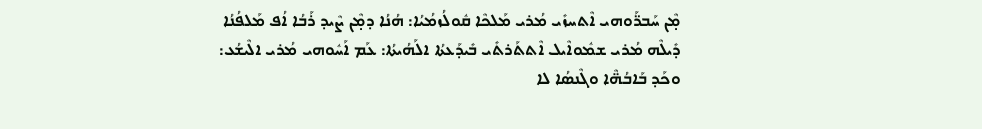ܡ̣ܶܢ ܚܰܒܪ̈ܰܘܗܝ ܐܶܬܚܙܺܝ ܡܳܪܝ ܡܰܠܟܶܐ ܩܽܘܠܳܙܡܳܝܳܐ: ܗܳܢܳܐ ܕܡ̣ܶܢ ܨܶܝܕ ܪܰܒܳܐ ܐܳܦ ܡܰܠܦܳܢܳܐ ܕܺܝܠܶܗ ܡܳܪܝ ܫܡܽܘܐܶܝܠ ܐܶܬܬܰܪܬܺܝ ܒܺܝܕܰܥܬܳܐ ܐܠܰܗܳܝܬܳܐ: ܥܰܡ ܐܰܚܽܘܗܝ ܡܳܪܝ ܐܠܶܝܫܳܥ: ܘܟܰܕ ܒܰܐܒܳܗ̈ܶܐ ܘܓܶܢܣܳܐ ܠܐ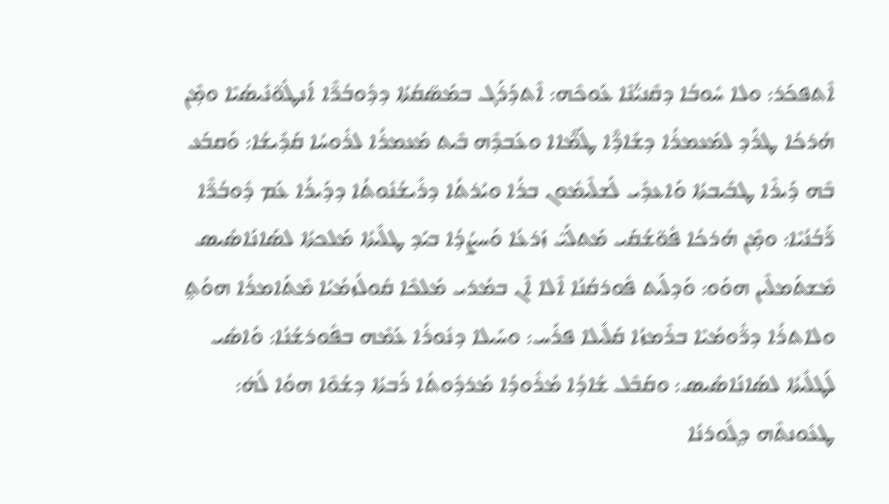ܐܶܬܦܟܰܪ: ܘܠܐ ܚܽܘܒܳܐ ܕܩܶܢܝ̈ܳܢܶܐ ܥܰܘܟܶܗ: ܐܶܬܕܰܪܰܓ ܒܡܰܣ̈ܩܳܬܳܐ ܕܕܽܘܒܳܪ̈ܶܐ ܐܰܢܛܽܘ̈ܢܺܝܣܳܝܶܐ ܘܡ̣ܶܢ ܗܳܪܟܳܐ ܛܪܰܕ ܠܡܰܥܡܪܳܐ ܕܫܺܐܕ̈ܶܐ ܛܰܡ̈ܶܐܐ ܘܥܰܒܕܶܗ ܒܶܝܬ ܡܰܥܡܪܳܐ ܠܪܽܘܚܳܐ ܩܰܕܺܝܫܳܐ: ܘܰܩܒܰܥ ܒܶܗ ܕܰܝܪܶܐ ܛܒܺܝܒܬܳܐ ܘܰܐܥܕܺܝ ܠܰܫܠܶܝܡܽܘܢ ܒܪܳܐ ܘܝܳܪܬܳܐ ܕܪܺܝܫܳܢܽܘܬܳܐ ܕܕܰܝܪܳܐ ܥܰܡ ܕܽܘܒܳܪ̈ܶܐ ܪ̈ܰܒܳܢܳܝܶܐ: ܘܡ̣ܶܢ ܗܳܪܟܳܐ ܦܽܘ̈ܫܳܩܰܝ ܡܰܬܠܰܝ̈ ܙܰܪܥܳܐ ܘܰܚܨܳܕܳܐ ܒܝܰܕ ܛܠܺܝܬܳܐ ܡܰܠܟܬܳܐ ܠܣܰܐܢܰܐܣܺܝܣ ܡܶܫܬܰܡܠܶܝܢ ܗܘܰܘ: ܘܰܕܠܰܝܬ ܦܽܘܪܩܳܢܳܐ ܐܶܠܐ ܐܶܢ ܒܡܳܪܝ ܡܰܠܟܶܐ ܩܽܘܠܳܙܡܳܝܳܐ ܡܶܬܰܐܡܪܳܐ ܗܘܳܬ݀ ܘܠܐܬܪܳܐ ܕܪ̈ܽܘܡܳܝܶܐ ܒܪܶܡܙܳܐ ܩܰܠܺܝܠܐ ܦܪܰܚ: ܘܚܰܝܠܐ ܕܢܽܘܪܳܐ ܥܰܡܶܗ ܒܦܽܘܪܫܳܢܳܐ: ܘܰܐܣܺܝ ܠܰܛܠܺܝܬܳܐ ܠܣܰܐܢܰܐܣܺܝܣ: ܘܩܰܒܶܠ ܫܺܐܕܳܐ ܡܳܪܽܘܕܳܐ ܡܰܪܕܽܘܬܳܐ ܪܰܒܬܳܐ ܕܫܳܘܶܐ ܗܘܳܐ ܠܳܗ̇: ܛܥܽܘܢܬܶܗ ܕܓܽܘܪܢܳܐ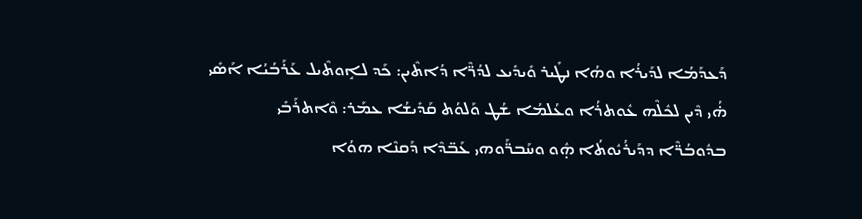ܕܰܥܕܰܡܳܐ ܠܕܰܝܪܳܐ ܘܗܳܐ ܢܛܺܝܪ ܘܺܝܕܺܝܥ ܠܕܳܪ̈ܶܐ ܕܳܐܬܶܝܢ: ܟܰܕ ܠܐܱܘܬܶܝܠ ܥܰܪܰܒܳܝܳܐ ܐܰܣܺܝ ܗ̇ܳܝ ܕܶܝܢ ܠܟܽܠܶܗ ܥܽܘܬܪܳܐ ܘܥܳܠܡܳܐ ܫܳܛ ܘܰܠܘܳܬ ܩܰܕܺܝܫܳܐ ܥܡܰܪ: ܘܶܐܬܪܰܒܺܝ ܒܕܽܘܒܳܪ̈ܶܐ ܕܕܰܝܪܳܝܽܘܬܳܐ ܗ̣ܽܘ ܘܚܰܒܪ̈ܰܘܗܝ ܥܰܒ̈ܕܶܐ ܕܰܩܢܶܐ ܗܘܳܐ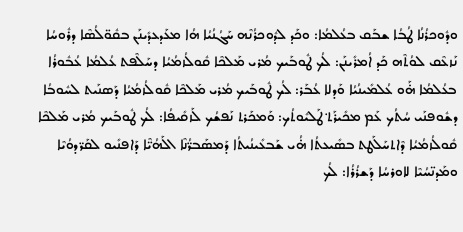ܘܕܽܘܟܪܳܢܳܐ ܛܳܒܳܐ ܫܒܰܩ ܒܥܳܠܡܳܐ: ܘܟܰܕ ܠܕܽܘܟܪܳܢܶܗ ܚܰܓܳܢܳܝܳܐ ܗܳܐ ܡܥܰܕܥܕܺܝܢܰܢ ܒܩܽܘ̈ܠܳܣܶܐ ܕܪܽܘܚܳܐ ܢܰܙܥܶܩ ܠܘܳܬܶܗ ܟܰܕ ܐܳܡܪܺܝܢܰܢ: ܠܳܟ ܛܽܘܒܰܝܟ ܡܳܪܝ ܡܰܠܟܶܐ ܩܽܘܠܳܙܡܳܝܳܐ ܕܚܰܠܶܦܬ ܥܳܠܡܳܐ ܥܳܒܽܘܪܳܐ ܒܥܳܠܡܳܐ ܗ̇ܰܘ ܥܳܠܡܺܝܢܳܝܳܐ ܘܰܕܠܐ ܥܳܒܰܪ: ܠܳܟ ܛܽܘܒܰܝܟ ܡܳܪܝ ܡܰܠܟܶܐ ܩܽܘܠܳܙܡܳܝܳܐ ܕܰܣܢܰܝܬ ܠܚܽܘܒܳܐ ܕܫܽܘܦܢܰܝ ܚܳܬܳܟ ܥܰܡ ܡܟܺܝܪܰܬ݀ ܛܰܠܝܽܘܬܳܟ: ܘܰܡܟܰܪܬ ܢܰܦܫܳܟ ܠܰܙܩܺܝܦܳܐ: ܠܳܟ ܛܽܘܒܰܝܟ ܡܳܪܝ ܡܰܠܟܶܐ ܩܽܘܠܳܙܡܳܝܳܐ ܕܶܐܬܚܰܠܰܛܬ ܒܣܺܝܥܬܳܐ ܗ̇ܳܝ ܫܰܒܥܺܝܢܳܝܬܳܐ ܕܰܡܣܰܒܪ̈ܳܢܶܐ ܐܠܰܗܳܝ̈ܶܐ ܕܰܐܦܢܺܝܘ ܠܩܰܪ̈ܕܘܳܝܶܐ ܘܡܰܕܢ̈ܚܳܝܶܐ ܠܐܘܪܚܳܐ ܕܰܫܪܳܪܳܐ: ܠܳܟ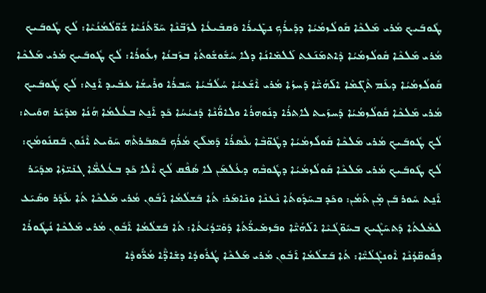ܛܽܘܒܰܝܟ ܡܳܪܝ ܡܰܠܟܶܐ ܩܽܘܠܳܙܡܳܝܳܐ ܕܕܰܝܪܳܟ ܢܛܺܝܪܳܐ ܘܰܩܒܺܝܥܳܐ ܠܙܰܒ̈ܢܶܐ ܚܰܪ̈ܬܳܢܳܝܶܐ ܫܽܘ̈ܠܳܡܳܢܳܝܶܐ: ܠܳܟ ܛܽܘܒܰܝܟ ܡܳܪܝ ܡܰܠܟܶܐ ܩܽܘܠܳܙܡܳܝܳܐ ܕܶܐܬܡܰܢܰܥܬ ܠܰܠܡܺܐܢܳܐ ܕܠܐ ܚܳܫܽܘܫܽܘܬܳܐ ܒܙܰܒܢܳܐ ܙܥܽܘܪܳܐ: ܠܳܟ ܛܽܘܒܰܝܟ ܡܳܪܝ ܡܰܠܟܶܐ ܩܽܘܠܳܙܡܳܝܳܐ ܕܥܰܡ ܬܶܓ̈ܡܶܐ ܐܠܰܗܳܝ̈ܶܐ ܕܰܚܙܳܐ ܡܳܪܝ ܐܶܫܰܥܝܳܐ ܚܳܠܳܒܳܝܳܐ ܚܰܒܪܳܐ ܘܪܺܝܫܳܐ ܥܒܺܝܕ ܐܰܢ̱ܬ: ܠܳܟ ܛܽܘܒܰܝܟ ܡܳܪܝ ܡܰܠܟܶܐ ܩܽܘܠܳܙܡܳܝܳܐ ܕܰܚܙܰܝܬ ܠܐܬܪܳܐ ܕܢܽܘܗܪܳܐ ܘܠܐܘ̈ܳܢܶܐ ܕܰܢܝܳܚܳܐ ܟܰܕ ܐܰܢ̱ܬ ܒܥܳܠܡܳܐ ܗܳܢܳܐ ܡܕܰܝܰܪ ܗܘܰܝܬ: ܠܳܟ ܛܽܘܒܰܝܟ ܡܳܪܝ ܡܰܠܟܶܐ ܩܽܘܠܳܙܡܳܝܳܐ ܕܛܽܘ̈ܒܶܐ ܥܶܣܪܳܐ ܕܰܡܠܰܟ ܡܳܪܳܟ ܒܰܣܒܰܪܬܶܗ ܚܰܘܺܝܬ ܐܶܢܽܘܢ ܒܰܩܢܽܘܡܳܟ: ܠܳܟ ܛܽܘܒܰܝܟ ܡܳܪܝ ܡܰܠܟܶܐ ܩܽܘܠܳܙܡܳܝܳܐ ܕܛܽܘܒܶܗ ܕܥܳܠܡܰܢ ܠܐ ܣܳܦܶܩ ܠܳܟ ܐܶܠܐ ܟܰܕ ܒܥܳܠܡ̈ܶܐ ܓܢܺܝ̈ܙܶܐ ܡܕܰܝܰܪ ܐܰܢ̱ܬ ܚܽܘܪ ܒܰܢ ܡ̣ܶܢ ܬܰܡܳܢ: ܘܟܰܕ ܒܚܰܕܽܘܬܳܐ ܢܶܥܢܶܐ ܘܢܺܐܡܰܪ: ܬܳܐ ܒܰܫܠܳܡܳܐ ܐܰܒܽܘܢ ܡܳܪܝ ܡܰܠܟܶܐ ܬܳܐ ܥܰܕܰܪ ܘܣܰܝܰܥ ܠܡܶܠܬܳܐ ܕܰܬܚܰܓܶܝܟ ܒܚܽܘ̈ܓܳܝܶܐ ܐܠܰܗܳܝ̈ܶܐ ܘܒܰܙܡܺܝܪ̈ܳܬܳܐ ܕܰܘܺܝ̈ܕܳܝܳܬܳܐ: ܬܳܐ ܒܰܫܠܳܡܳܐ ܐܰܒܽܘܢ ܡܳܪܝ ܡܰܠܟܶܐ ܢܳܛܽܘܪܳܐ ܕܦܽܘܩ̈ܕܳܢܶܐ ܐܶܘܢܓܶܠܳܝ̈ܶܐ: ܬܳܐ ܒܰܫܠܳܡܳܐ ܐܰܒܽܘܢ ܡܳܪܝ ܡܰܠܟܶܐ ܛܳܪܽܘܕܳܐ ܕܫܺܐܕ̈ܶܐ ܡܳܪ̈ܽܘܕܶܐ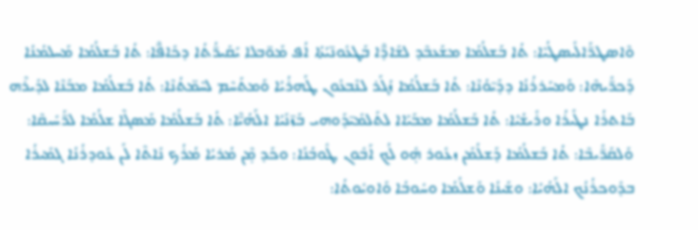ܘܶܐܣܛܪ̈ܰܐܠܺܝܣܛܳܝܶܐ: ܬܳܐ ܒܰܫܠܳܡܳܐ ܡܫܰܥܒܶܕ ܠܫܺܐܕ̈ܶܐ ܒܰܛܥܽܘܢ̈ܝܳܬܳܐ ܐܳܦ ܡܰܘ̈ܒܠܐ ܝܰܩܺܝܪ̈ܳܬܳܐ ܕܟܺܐܦ̈ܶܐ: ܬܳܐ ܒܰܫܠܳܡܳܐ ܡܰܚܠܡܳܢܳܐ ܕܰܟܪ̈ܺܝܗܶܐ: ܘܰܡܚܰܪܪܳܢܳܐ ܕܕܰܝ̈ܘܳܢܶܐ: ܬܳܐ ܒܰܫܠܳܡܳܐ ܙܳܓܰܪ ܠܢܶܒܥܽܘܢ ܛܰܗܪܳܝܳܐ ܘܰܡܬܰܚܶܡ ܠܚܶܡ̈ܬܳܢܶܐ: ܬܳܐ ܒܰܫܠܳܡܳܐ ܡܒܰܢܶܐ ܠܕܰܝܪܶܗ ܒܰܐܬܪܳܐ ܢܛܺܝܪܳܐ ܘܪܺܝܫܳܝܳܐ: ܬܳܐ ܒܰܫܠܳܡܳܐ ܡܒܰܝܰܐܐ ܠܬܰܠܡܺܝ̈ܕܰܘܗܝ ܒܰܙ̈ܢܰܝܳܐ ܐܠܰܗܳܝ̈ܶܐ: ܬܳܐ ܒܰܫܠܳܡܳܐ ܡܰܣܓܶܐ ܫܠܳܡܳܐ ܠܪ̈ܰܚܺܝܩܶܐ: ܘܰܠܩܰܪ̈ܺܝܒܶܐ: ܬܳܐ ܒܰܫܠܳܡܳܐ ܕܰܫܠܳܡܰܢ ܙܥܽܘܪ ܗ̣ܽܘ ܠܳܟ ܐܰܒܽܘܢ ܛܽܘܒܳܢܳܐ: ܘܟܰܕ ܡ̣ܶܢ ܡܳܪܝܳܐ ܡܳܪܳܟ ܢܺܐܬܶܐ ܠܰܢ ܥܽܘܕܪܳܢܳܐ ܓܡܺܝܪܳܐ ܒܕܽܘܟܪܳܢܳܟ ܐܠܰܗܳܝܳܐ: ܘܫܰܝܢܳܐ ܘܰܫܠܳܡܳܐ ܘܚܽܘܒܳܐ ܘܰܐܘܝܽܘܬܳܐ: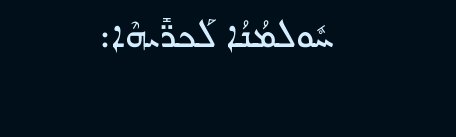ܚܽܘܠܡܳܢܳܐ ܠܰܟܪ̈ܺܝܗܶܐ: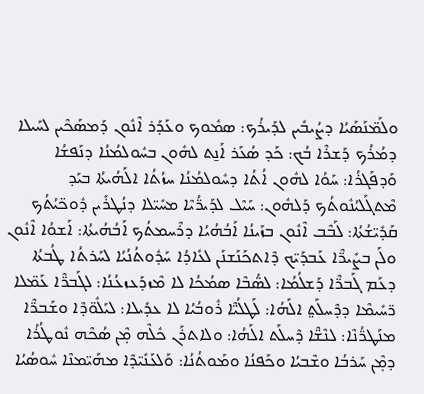ܘܠܰܡ̈ܢܰܣܰܝܳܐ ܕܨܳܝܒܺܝܢ ܠܕܰܝܪܳܟ: ܣܡܽܘܟ ܘܥܰܕܰܪ ܐܶܢܽܘܢ ܕܰܡܣܰܟܶܝܢ ܠܚܰܝܠܐ ܕܡܳܪܳܟ ܕܰܫܪܶܐ ܒܳܟ: ܟܰܕ ܣܳܥܰܪ ܐܰܢ̱ܬ ܠܗܽܘܢ ܒܚܽܘܠܡܳܢܳܐ ܕܢܰܦܫܳܐ ܘܰܕܦܰܓܪܳܐ: ܚܰܘܳܐ ܠܗܽܘܢ ܐܳܬܳܐ ܕܚܽܘܠܡܳܢܳܐ ܚܙܳܬܳܐ ܐܠܰܗܳܝܬܳܐ ܒܝܰܕ ܡܶܬܓܰܠܝܳܢܽܘܬܳܟ ܕܰܠܗܽܘܢ: ܚܰܝܶܠ ܠܕܰܝܪ̈ܳܝܶܐ ܡܚܺܝ̈ܠܐ ܕܢܳܛܪܺܝܢ ܕܽܘܟ̈ܝܳܬܳܟ ܩܰܕܺܝ̈ܫܳܬܳܐ: ܠܰܒܶܒ ܐܶܢܽܘܢ ܒܙܰܝܢܳܐ ܐܰܒܳܗܳܝܳܐ ܕܪܶܚܡܬܳܟ ܐܰܒܳܗܳܝܬܳܐ: ܐܰܫܘܳܐ ܐܶܢܽܘܢ ܘܠܰܢ ܒܨܺܝܪ̈ܶܐ ܥܰܒܕܰܝ̈ܟ ܕܶܐܬܟܰܢܰܫܢܰܢ ܠܥܺܐܕܳܐ ܚܰܕܽܘܬܳܢܳܝܳܐ ܠܚܰܪܬܳܐ ܛܳܒܬܳܐ ܕܥܰܡ ܓܰܒܪ̈ܶܐ ܕܰܫܠܳܡܳܐ: ܠܣ̈ܳܒܶܐ ܣܡܳܟܳܐ ܠܐ ܡܶܙܕܰܥܙܥܳܢܳܐ: ܠܓܰܒܪ̈ܶܐ ܥܰܡ̈ܠܐ ܪ̈ܚܺܝܡܶܐ ܕܕܶܚܠܰܬ݀ ܐܠܰܗܳܐ: ܠܰܛܠܳܝ̈ܶܐ ܪܽܘܒܳܝܳܐ ܠܐ ܥܕܺܝܠܐ: ܠܝܰܠܽܘ̈ܕܶܐ ܘܫܰܒܪ̈ܶܐ ܡܢܰܛܪ̈ܳܢܶܐ: ܠܢܶܫ̈ܶܐ ܕܶܚܠܰܬ ܐܠܰܗܳܐ: ܘܠܐܬܪܰܢ ܟܽܠܶܗ ܡ̣ܶܢ ܣܳܟܶܗ ܢܽܘܛܳܪܳܐ ܕܡ̣ܶܢ ܚܰܪܒܳܐ ܘܫܶܒܝܳܐ ܘܟܰܦܢܳܐ ܘܡܰܘܬܳܢܳܐ: ܘܰܠܥܰܢܺܝ̈ܕܶܐ ܡܗܰܝ̈ܡܢܶܐ ܚܽܘܣܳܝܳܐ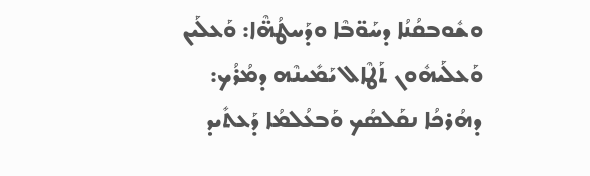ܘܫܽܘܒܩܳܢܳܐ ܕܚܰܘ̈ܒܶܐ ܘܕܰܚܛܳܗ̈ܶܐ: ܘܰܥܠܰܝܢ ܘܰܥܠܰܝܗܽܘܢ ܬܰܛܶܐܠ ܝܰܡܺܝܢܶܗ ܕܡܳܪܳܟ: ܕܗܳܪܟܳܐ ܢܩܰܠܣܳܟ ܘܰܒܥܳܠܡܳܐ ܕܰܥܬܺܝܕ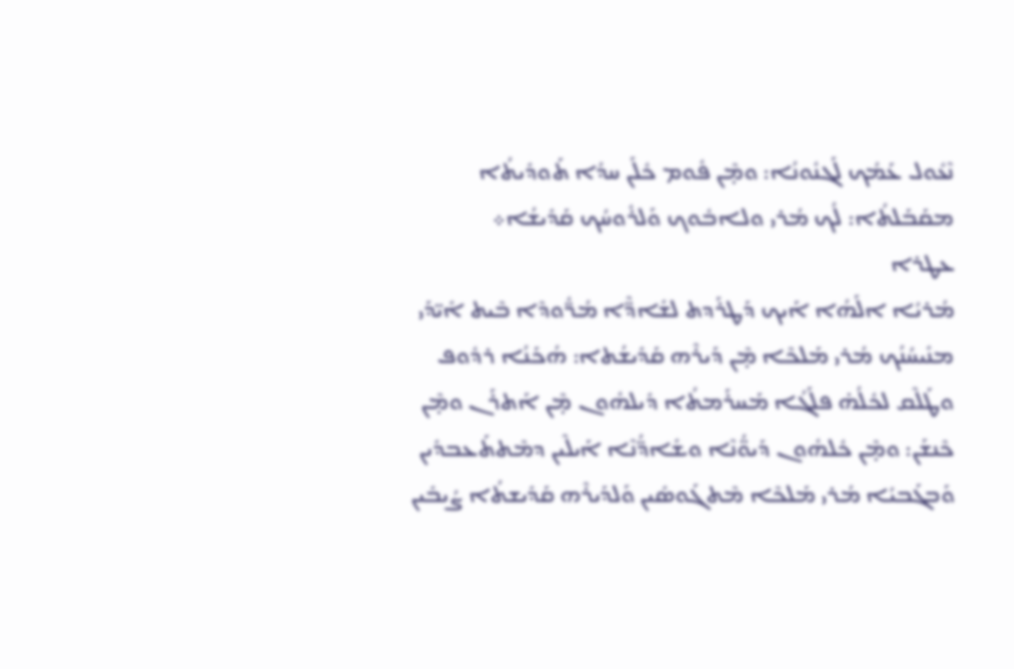ܢܶܥܽܘܠ ܥܰܡܳܟ ܠܰܓܢܽܘܢܳܐ: ܘܡ̣ܶܢ ܦܽܘܡ ܟܽܠܰܢ ܚܕܳܐ ܬܰܘܕܺܝܬܳܐ ܡܩܰܒܰܠܬܳܐ: ܠܳܟ ܡܳܪܝ ܘܠܐܒܽܘܟ ܘܰܠܪܽܘܚܳܟ ܩܰܕܺܝܫܳܐ܀
ܥܛܪܐ
ܡܳܪܝܳܐ ܐܠܰܗܳܐ ܐܰܝܟ ܕܰܛܪܰܕܬ ܠܫܺܐܕ̈ܶܐ ܡܳܪ̈ܽܘܕܶܐ ܒܶܝܬ ܐܺܝ̈ܕܰܝ ܡܢܺܝܚܳܢܳܟ ܡܳܪܝ ܡܰܠܟܶܐ ܡ̣ܶܢ ܕܰܝܪܶܗ ܩܰܕܺܝܫܳܬܐ: ܗܳܟܰܢܳܐ ܪܕܽܘܦ ܘܛܰܠܶܩ ܠܟܽܠܳܗ̇ ܦܠܰܓܳܐ ܡܰܚܪܰܡܬܳܐ ܕܺܝܠܗܽܘܢ ܡ̣ܶܢ ܐܰܬܪܰܢ ܘܡ̣ܶܢ ܟܶܢܫܰܢ: ܘܡ̣ܶܢ ܟܽܠܗܽܘܢ ܕܰܝܘ̈ܳܢܶܐ ܘܫܺܐܕ̈ܳܢܶܐ ܐܰܝܠܶܝܢ ܕܡܶܬܬܰܥܒܕܺܝܢ ܘܰܒܓܰܒܝܳܐ ܡܳܪܝ ܡܰܠܟܶܐ ܡܶܬܓܰܘܣܺܝܢ ܘܰܠܕܰܝܪܶܗ ܩܰܕܺܝܫܬܳܐ ܨܳܝܒܺܝܢ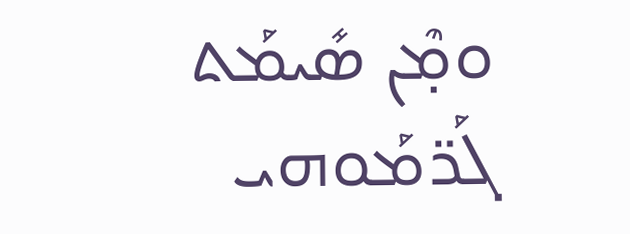ܘܡ̣ܶܢ ܣܺܝܡܰܬ ܓܰܪ̈ܡܰܘܗܝ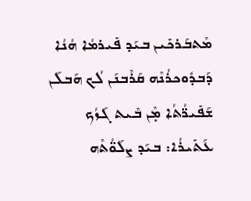ܡܶܬܒܰܪܟܺܝܢ ܒܝܰܕ ܦܺܝܪܡܳܐ ܗܳܢܳܐ ܕܰܒܕܽܘܟܪܳܢܶܗ ܩܰܪܶܒܢܰܢ ܠܳܟ ܗܰܒܠܰܢ ܫܰܦܺܝܪ̈ܳܬܳܐ ܡ̣ܶܢ ܒܶܝܬ ܓܰܙܳܟ ܥܰܬܺܝܪܳܐ: ܒܝܰܕ ܨܠܰܘ̈ܳܬܶܗ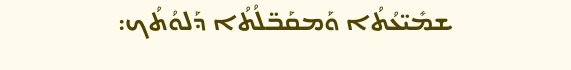ܫܡܺܝ̈ܥܳܬܳܐ ܘܰܡܩܰܒ̈ܠܳܬܳܐ ܕܰܠܘܳܬܳܟ: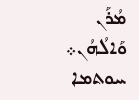ܡܳܪܰܢ ܘܰܐܠܳܗܳܢ܀
ܚܘܬܡܐ